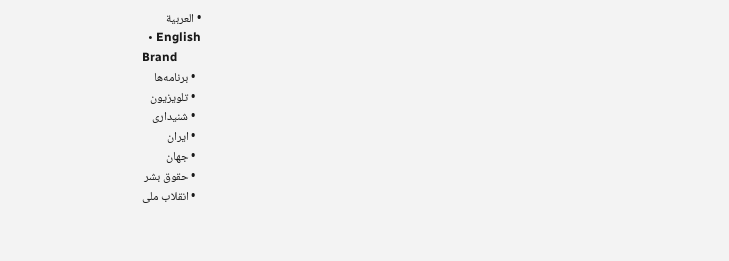• العربية
  • English
Brand
  • برنامه‌ها
  • تلویزیون
  • شنیداری
  • ایران
  • جهان
  • حقوق بشر
  • انقلاب ملی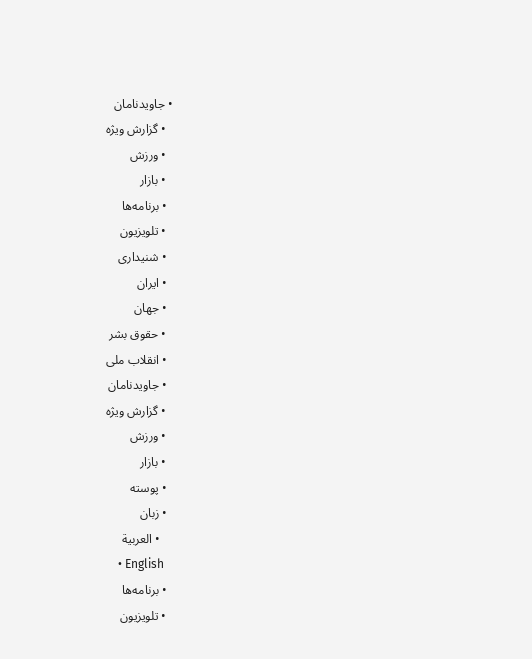• جاویدنامان
  • گزارش ویژه
  • ورزش
  • بازار
  • برنامه‌ها
  • تلویزیون
  • شنیداری
  • ایران
  • جهان
  • حقوق بشر
  • انقلاب ملی
  • جاویدنامان
  • گزارش ویژه
  • ورزش
  • بازار
  • پوسته
  • زبان
    • العربية
    • English
  • برنامه‌ها
  • تلویزیون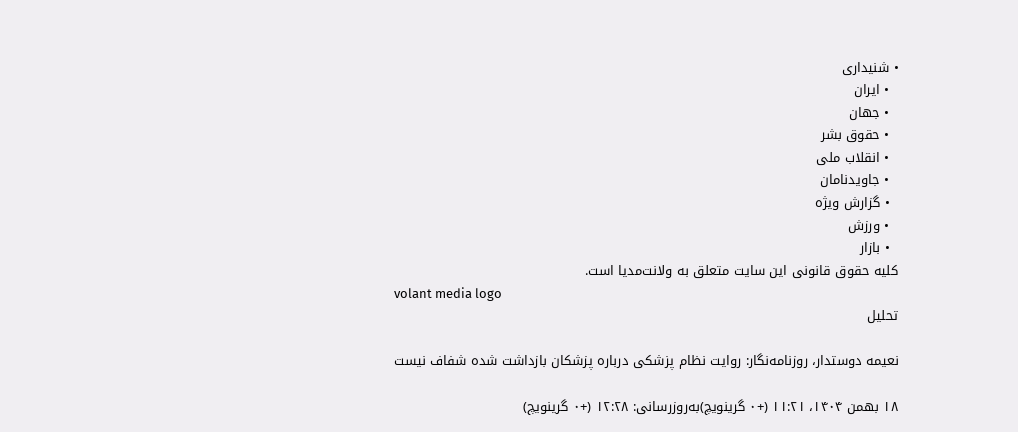• شنیداری
  • ایران
  • جهان
  • حقوق بشر
  • انقلاب ملی
  • جاویدنامان
  • گزارش ویژه
  • ورزش
  • بازار
کلیه حقوق قانونی این سایت متعلق به ولانت‌مدیا است.
volant media logo
تحلیل

نعیمه دوستدار، روزنامه‌نگار: روایت نظام پزشکی درباره پزشکان بازداشت شده شفاف نیست

۱۸ بهمن ۱۴۰۴، ۱۱:۲۱ (+۰ گرینویچ)به‌روزرسانی: ۱۲:۲۸ (+۰ گرینویچ)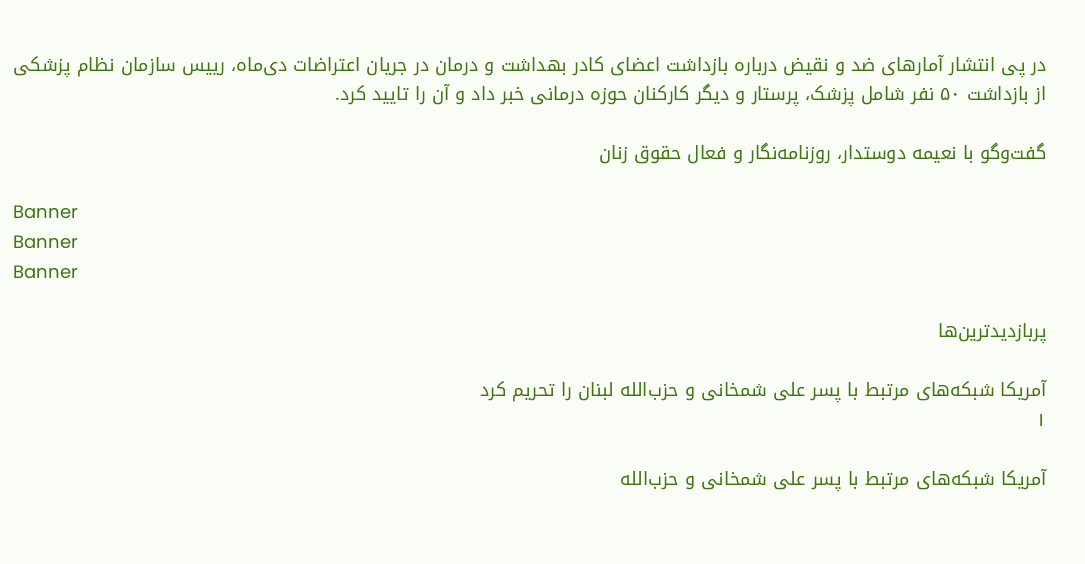در پی انتشار آمارهای ضد و نقیض درباره بازداشت اعضای کادر بهداشت و درمان در جریان اعتراضات دی‌ماه، رییس سازمان نظام پزشکی از بازداشت ۵۰ نفر شامل پزشک، پرستار و دیگر کارکنان حوزه درمانی خبر داد و آن را تایید کرد.

گفت‌وگو با نعیمه دوستدار، روزنامه‌نگار و فعال حقوق زنان

Banner
Banner
Banner

پربازدیدترین‌ها

آمریکا شبکه‌های مرتبط با پسر علی شمخانی و حزب‌الله لبنان را تحریم کرد
۱

آمریکا شبکه‌های مرتبط با پسر علی شمخانی و حزب‌الله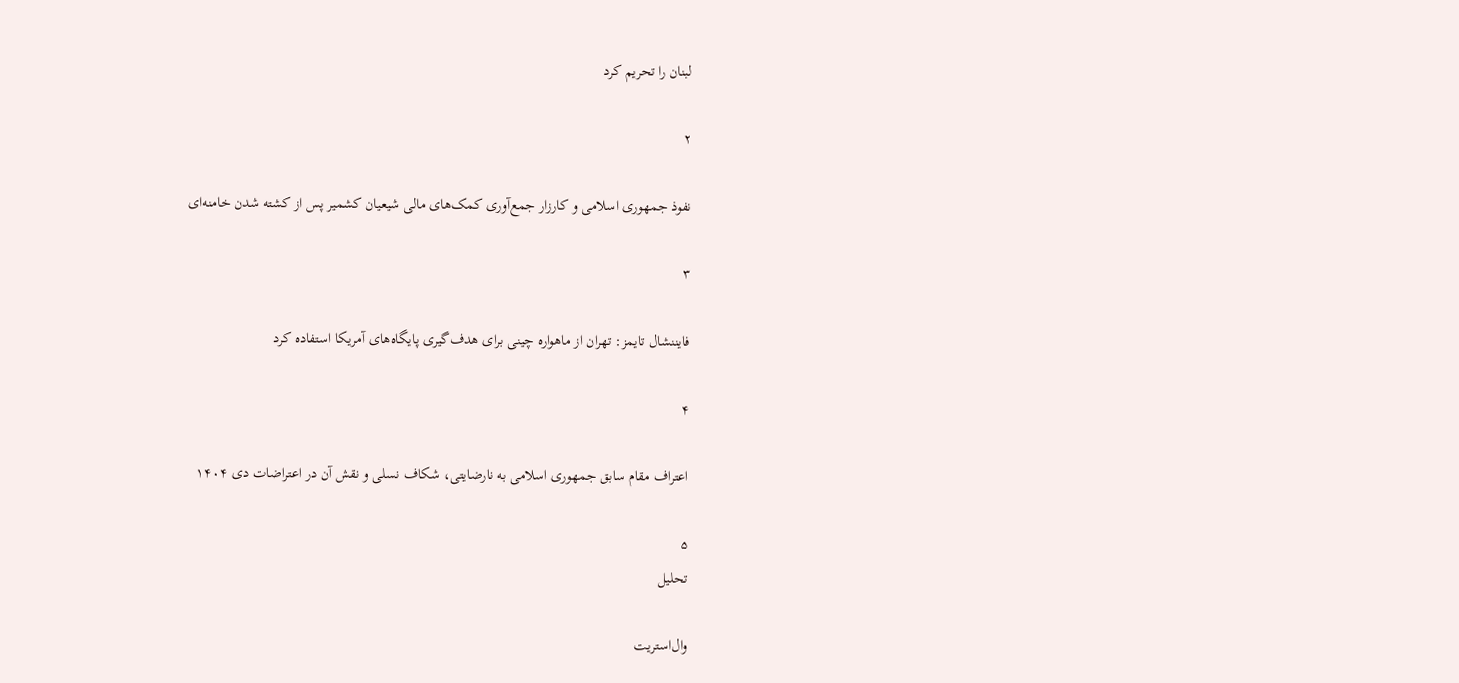لبنان را تحریم کرد

۲

نفوذ جمهوری اسلامی و کارزار جمع‌آوری کمک‌های مالی شیعیان کشمیر پس از کشته شدن خامنه‌ای

۳

فایننشال تایمز: تهران از ماهواره چینی برای هدف‌گیری پایگاه‌های آمریکا استفاده کرد

۴

اعتراف مقام سابق جمهوری اسلامی به نارضایتی، شکاف نسلی و نقش آن در اعتراضات دی ۱۴۰۴

۵
تحلیل

وال‌استریت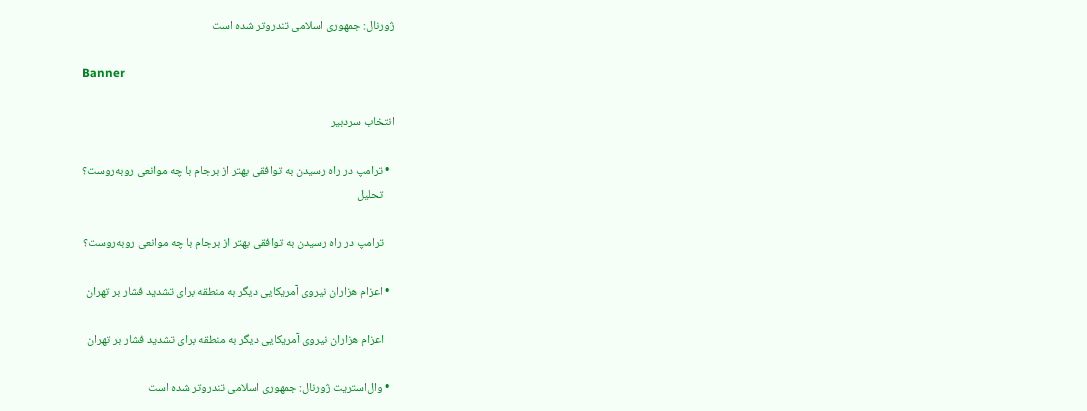ژورنال: جمهوری اسلامی تندروتر شده است

Banner

انتخاب سردبیر

  • ترامپ در راه رسیدن به توافقی بهتر از برجام با چه موانعی روبه‌روست؟
    تحلیل

    ترامپ در راه رسیدن به توافقی بهتر از برجام با چه موانعی روبه‌روست؟

  • اعزام هزاران نیروی آمریکایی دیگر به منطقه برای تشدید فشار بر تهران

    اعزام هزاران نیروی آمریکایی دیگر به منطقه برای تشدید فشار بر تهران

  • وال‌استریت ژورنال: جمهوری اسلامی تندروتر شده است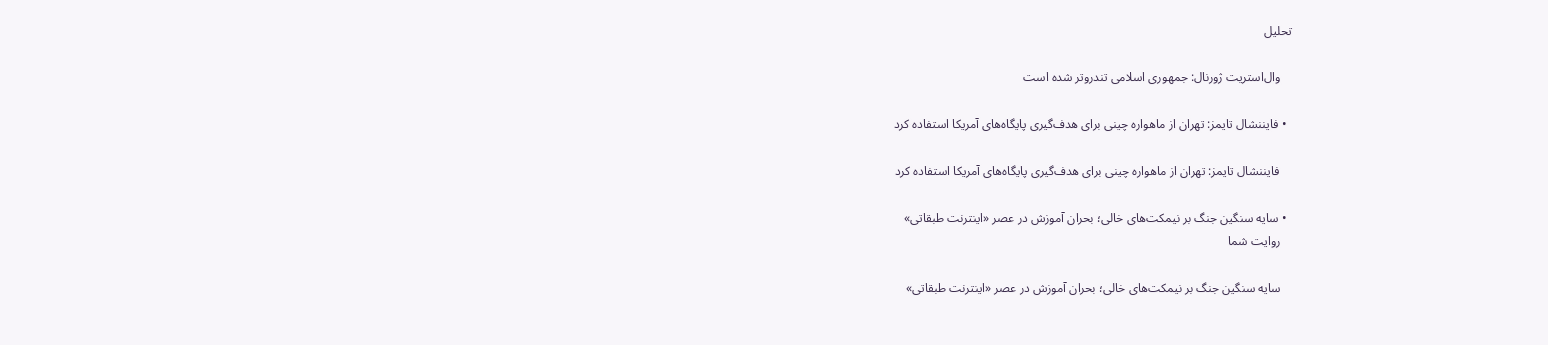تحلیل

    وال‌استریت ژورنال: جمهوری اسلامی تندروتر شده است

  • فایننشال تایمز: تهران از ماهواره چینی برای هدف‌گیری پایگاه‌های آمریکا استفاده کرد

    فایننشال تایمز: تهران از ماهواره چینی برای هدف‌گیری پایگاه‌های آمریکا استفاده کرد

  • سایه سنگین جنگ بر نیمکت‌های خالی؛ بحران آموزش در عصر «اینترنت طبقاتی»
    روایت شما

    سایه سنگین جنگ بر نیمکت‌های خالی؛ بحران آموزش در عصر «اینترنت طبقاتی»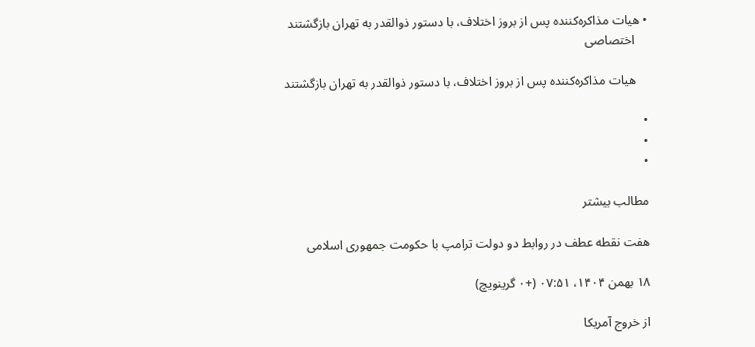• هیات مذاکره‌کننده‌ پس از بروز اختلاف، با دستور ذوالقدر به تهران بازگشتند
    اختصاصی

    هیات مذاکره‌کننده‌ پس از بروز اختلاف، با دستور ذوالقدر به تهران بازگشتند

•
•
•

مطالب بیشتر

هفت نقطه عطف در روابط دو دولت ترامپ با حکومت جمهوری اسلامی

۱۸ بهمن ۱۴۰۴، ۰۷:۵۱ (+۰ گرینویچ)

از خروج آمریکا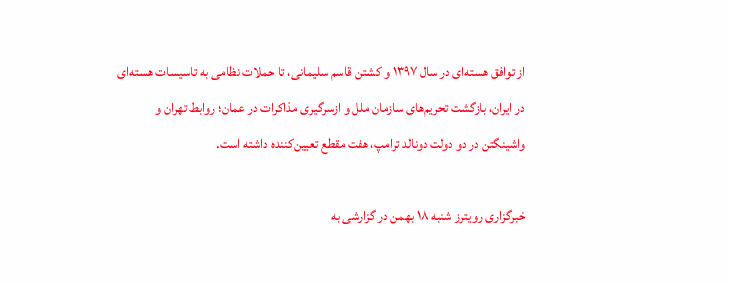از توافق هسته‌ای در سال ۱۳۹۷ و کشتن قاسم سلیمانی، تا حملات نظامی به تاسیسات هسته‌ای در ایران، بازگشت تحریم‌های سازمان ملل و ازسرگیری مذاکرات در عمان؛ روابط تهران و واشینگتن در دو دولت دونالد ترامپ، هفت مقطع تعیین‌کننده داشته است.

خبرگزاری رویترز شنبه ۱۸ بهمن در گزارشی به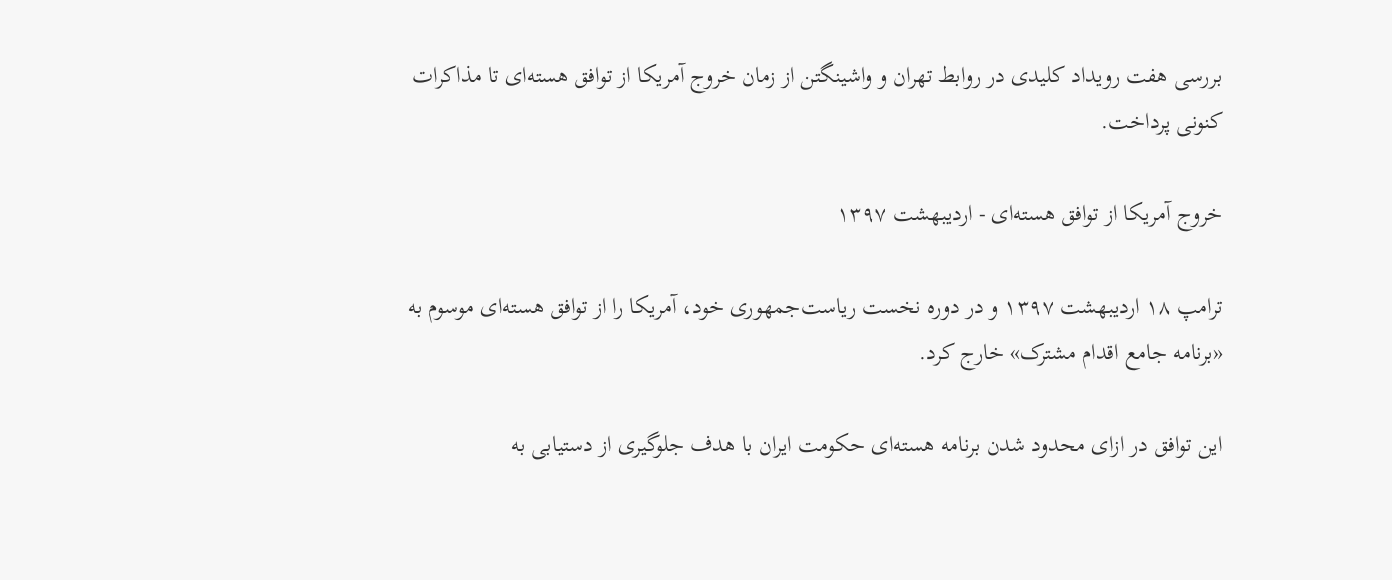بررسی هفت رویداد کلیدی در روابط تهران و واشینگتن از زمان خروج آمریکا از توافق هسته‌ای تا مذاکرات کنونی پرداخت.

خروج آمریکا از توافق هسته‌ای - اردیبهشت ۱۳۹۷

ترامپ ۱۸ اردیبهشت ۱۳۹۷ و در دوره نخست ریاست‌جمهوری خود، آمریکا را از توافق هسته‌ای موسوم به «برنامه جامع اقدام مشترک» خارج کرد.

این توافق در ازای محدود شدن برنامه هسته‌ای حکومت ایران با هدف جلوگیری از دستیابی به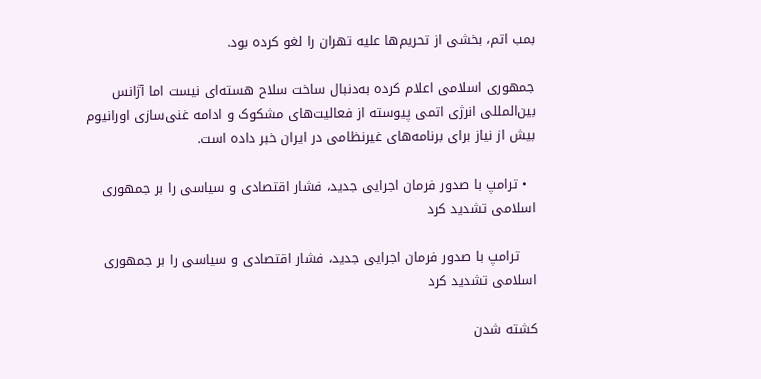بمب اتم، بخشی از تحریم‌ها علیه تهران را لغو کرده بود.

جمهوری اسلامی اعلام کرده به‌دنبال ساخت سلاح هسته‌ای نیست اما آژانس بین‌المللی انرژی اتمی پیوسته از فعالیت‌های مشکوک و ادامه غنی‌سازی اورانیوم بیش از نیاز برای برنامه‌های غیرنظامی در ایران خبر داده است.

  • ترامپ با صدور فرمان اجرایی جدید، فشار اقتصادی و سیاسی را بر جمهوری اسلامی تشدید کرد

    ترامپ با صدور فرمان اجرایی جدید، فشار اقتصادی و سیاسی را بر جمهوری اسلامی تشدید کرد

کشته شدن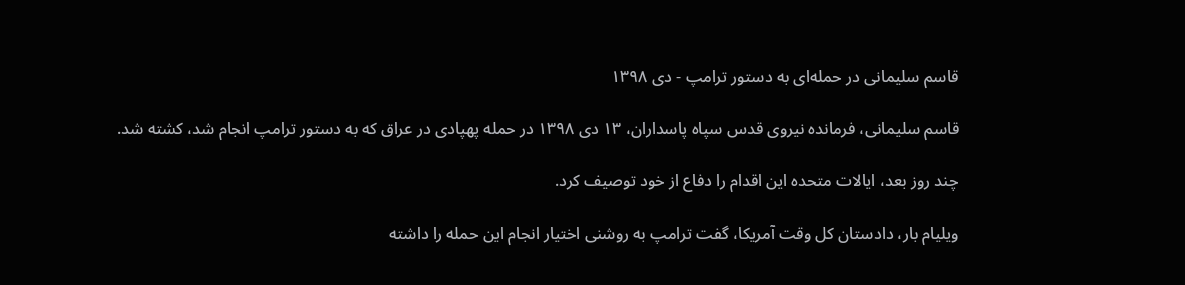قاسم سلیمانی در حمله‌ای به دستور ترامپ - دی ۱۳۹۸

قاسم سلیمانی، فرمانده نیروی قدس سپاه پاسداران، ۱۳ دی ۱۳۹۸ در حمله پهپادی در عراق که به دستور ترامپ انجام شد، کشته شد.

چند روز بعد، ایالات متحده این اقدام را دفاع از خود توصیف کرد.

ویلیام بار، دادستان کل وقت آمریکا، گفت ترامپ به روشنی اختیار انجام این حمله را داشته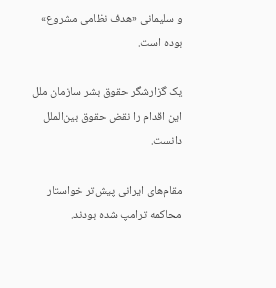و سلیمانی «هدف نظامی مشروع» بوده است.

یک گزارشگر حقوق بشر سازمان ملل این اقدام را نقض حقوق بین‌الملل دانست.

مقام‌های ایرانی پیش‌تر خواستار محاکمه ترامپ شده بودند.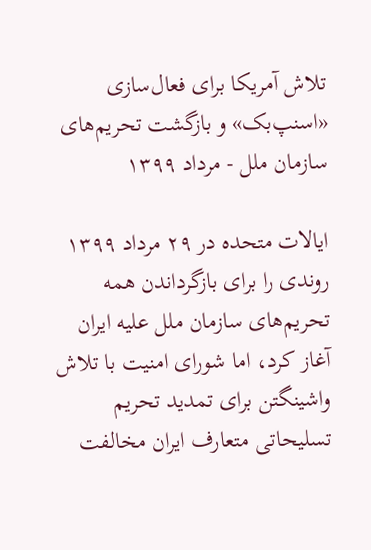تلاش آمریکا برای فعال‌سازی «اسنپ‌بک» و بازگشت تحریم‌های سازمان ملل - مرداد ۱۳۹۹

ایالات متحده در ۲۹ مرداد ۱۳۹۹ روندی را برای بازگرداندن همه تحریم‌های سازمان ملل علیه ایران آغاز کرد، اما شورای امنیت با تلاش واشینگتن برای تمدید تحریم تسلیحاتی متعارف ایران مخالفت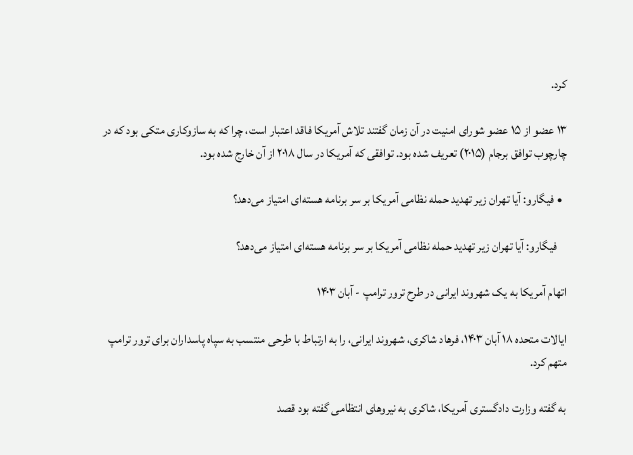کرد.

۱۳ عضو از ۱۵ عضو شورای امنیت در آن زمان گفتند تلاش آمریکا فاقد اعتبار است، چرا که به سازوکاری متکی بود که در چارچوب توافق برجام (۲۰۱۵) تعریف شده بود. توافقی که آمریکا در سال ۲۰۱۸ از آن خارج شده بود.

  • فیگارو: آیا تهران زیر تهدید حمله نظامی آمریکا بر سر برنامه هسته‌ای امتیاز می‌دهد؟

    فیگارو: آیا تهران زیر تهدید حمله نظامی آمریکا بر سر برنامه هسته‌ای امتیاز می‌دهد؟

اتهام آمریکا به یک شهروند ایرانی در طرح ترور ترامپ - آبان ۱۴۰۳

ایالات متحده ۱۸ آبان ۱۴۰۳، فرهاد شاکری، شهروند ایرانی، را به ارتباط با طرحی منتسب به سپاه پاسداران برای ترور ترامپ متهم کرد.

به گفته وزارت دادگستری آمریکا، شاکری به نیروهای انتظامی گفته بود قصد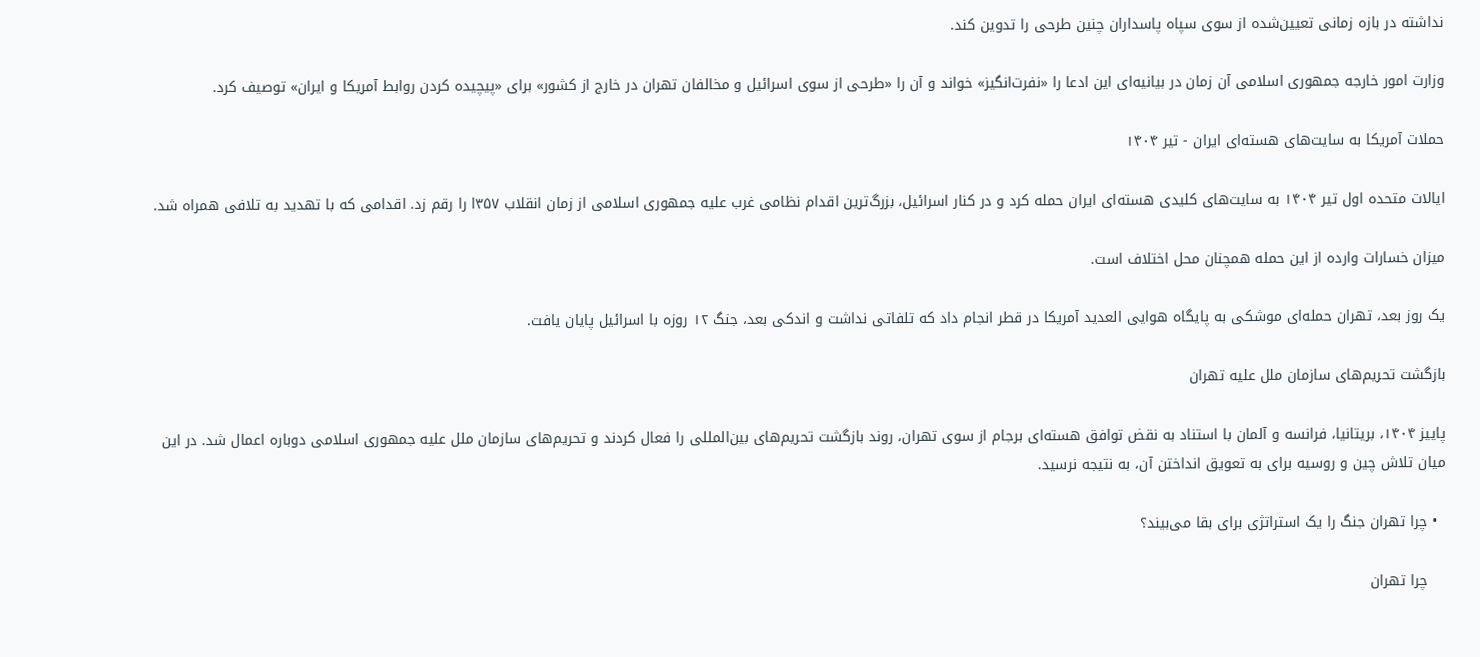نداشته در بازه زمانی تعیین‌شده از سوی سپاه پاسداران چنین طرحی را تدوین کند.

وزارت امور خارجه جمهوری اسلامی آن زمان در بیانیه‌ای این ادعا را «نفرت‌انگیز» خواند و آن را «طرحی از سوی اسرائیل و مخالفان تهران در خارج از کشور» برای «پیچیده کردن روابط آمریکا و ایران» توصیف کرد.

حملات آمریکا به سایت‌های هسته‌ای ایران - تیر ۱۴۰۴

ایالات متحده اول تیر ۱۴۰۴ به سایت‌های کلیدی هسته‌ای ایران حمله کرد و در کنار اسرائیل، بزرگ‌ترین اقدام نظامی غرب علیه جمهوری اسلامی از زمان انقلاب ۳۵۷ا را رقم زد. اقدامی که با تهدید به تلافی همراه شد.

میزان خسارات وارده از این حمله همچنان محل اختلاف است.

یک روز بعد، تهران حمله‌ای موشکی به پایگاه هوایی العدید آمریکا در قطر انجام داد که تلفاتی نداشت و اندکی بعد، جنگ ۱۲ روزه با اسرائیل پایان یافت.

بازگشت تحریم‌های سازمان ملل علیه تهران

پاییز ۱۴۰۴، بریتانیا، فرانسه و آلمان با استناد به نقض توافق هسته‌ای برجام از سوی تهران، روند بازگشت تحریم‌های بین‌المللی را فعال کردند و تحریم‌های سازمان ملل علیه جمهوری اسلامی دوباره اعمال شد. در این میان تلاش چین و روسیه برای به تعویق انداختن آن، به نتیجه‌ نرسید.

  • چرا تهران جنگ را یک استراتژی برای بقا می‌بیند؟

    چرا تهران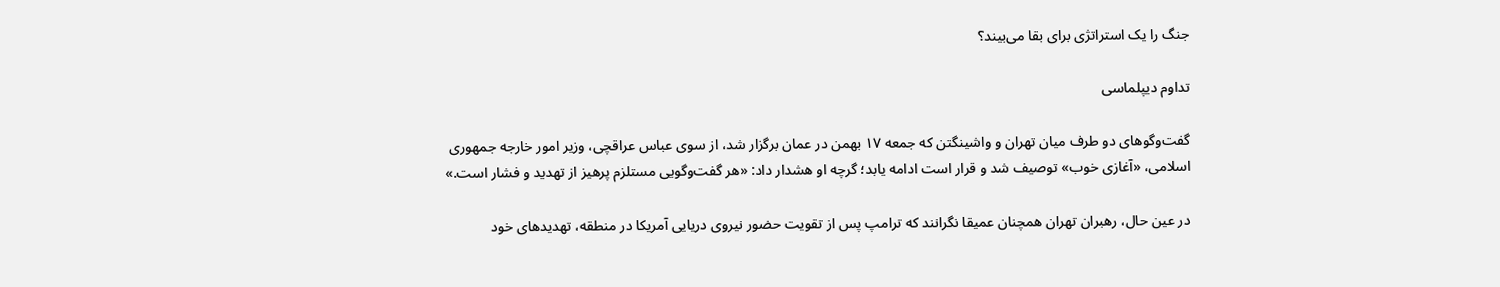جنگ را یک استراتژی برای بقا می‌بیند؟

تداوم دیپلماسی

گفت‌وگوهای دو طرف میان تهران و واشینگتن که جمعه ۱۷ بهمن در عمان برگزار شد، از سوی عباس عراقچی، وزیر امور خارجه جمهوری اسلامی، «آغازی خوب» توصیف شد و قرار است ادامه یابد؛ گرچه او هشدار داد: «هر گفت‌وگویی مستلزم پرهیز از تهدید و فشار است.»

در عین حال، رهبران تهران همچنان عمیقا نگرانند که ترامپ پس از تقویت حضور نیروی دریایی آمریکا در منطقه، تهدیدهای خود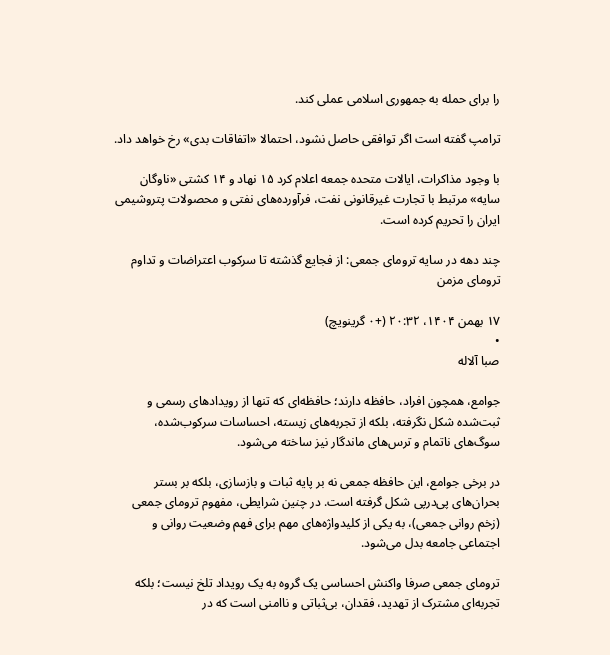را برای حمله به جمهوری اسلامی عملی کند.

ترامپ گفته است اگر توافقی حاصل نشود، احتمالا «اتفاقات بدی» رخ خواهد داد.

با وجود مذاکرات، ایالات متحده جمعه اعلام کرد ۱۵ نهاد و ۱۴ کشتی «ناوگان سایه» مرتبط با تجارت غیرقانونی نفت، فرآورده‌های نفتی و محصولات پتروشیمی ایران را تحریم کرده است.

چند دهه در سایه ترومای جمعی: از فجایع گذشته تا سرکوب اعتراضات و تداوم ترومای مزمن

۱۷ بهمن ۱۴۰۴، ۲۰:۳۲ (+۰ گرینویچ)
•
صبا آلاله

جوامع، همچون افراد، حافظه دارند؛ حافظه‌ای که تنها از رویدادهای رسمی و ثبت‌شده شکل نگرفته، بلکه از تجربه‌های زیسته، احساسات سرکوب‌شده، سوگ‌های ناتمام و ترس‌های ماندگار نیز ساخته می‌شود.

در برخی جوامع، این حافظه جمعی نه بر پایه ثبات و بازسازی، بلکه بر بستر بحران‌های پی‌درپی شکل گرفته است. در چنین شرایطی، مفهوم ترومای جمعی (زخم روانی جمعی)، به یکی از کلیدواژه‌های مهم برای فهم وضعیت روانی و اجتماعی جامعه بدل می‌شود.

ترومای جمعی صرفا واکنش احساسی یک گروه به یک رویداد تلخ نیست؛ بلکه تجربه‌ای مشترک از تهدید، فقدان، بی‌ثباتی و ناامنی است که در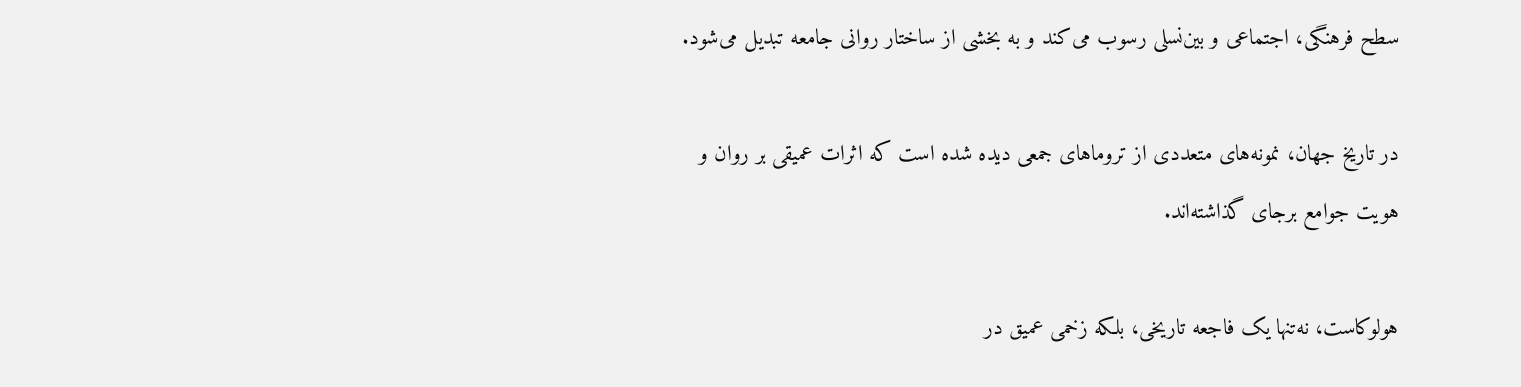سطح فرهنگی، اجتماعی و بین‌نسلی رسوب می‌کند و به بخشی از ساختار روانی جامعه تبدیل می‌شود.

در تاریخ جهان، نمونه‌های متعددی از تروماهای جمعی دیده شده است که اثرات عمیقی بر روان و هویت جوامع برجای گذاشته‌اند.

هولوکاست، نه‌تنها یک فاجعه تاریخی، بلکه زخمی عمیق در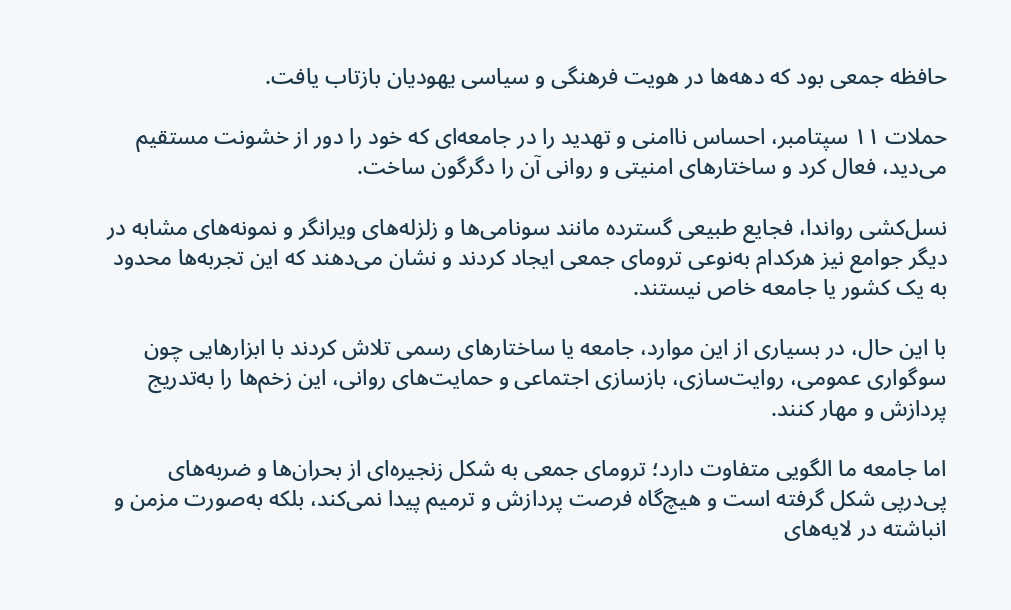حافظه جمعی بود که دهه‌ها در هویت فرهنگی و سیاسی یهودیان بازتاب یافت.

حملات ۱۱ سپتامبر، احساس ناامنی و تهدید را در جامعه‌ای که خود را دور از خشونت مستقیم می‌دید، فعال کرد و ساختارهای امنیتی و روانی آن را دگرگون ساخت.

نسل‌کشی رواندا، فجایع طبیعی گسترده مانند سونامی‌ها و زلزله‌های ویرانگر و نمونه‌های مشابه در دیگر جوامع نیز هرکدام به‌نوعی ترومای جمعی ایجاد کردند و نشان می‌دهند که این تجربه‌ها محدود به یک کشور یا جامعه خاص نیستند.

با این حال، در بسیاری از این موارد، جامعه یا ساختارهای رسمی تلاش کردند با ابزارهایی چون سوگواری عمومی، روایت‌سازی، بازسازی اجتماعی و حمایت‌های روانی، این زخم‌ها را به‌تدریج پردازش و مهار کنند.

اما جامعه ما الگویی متفاوت دارد؛ ترومای جمعی به شکل زنجیره‌ای از بحران‌ها و ضربه‌های پی‌درپی شکل گرفته است و هیچ‌گاه فرصت پردازش و ترمیم پیدا نمی‌کند، بلکه به‌صورت مزمن و انباشته در لایه‌های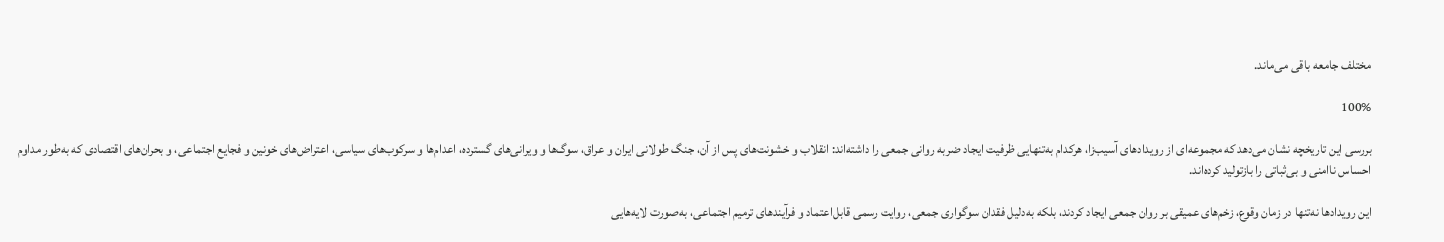مختلف جامعه باقی می‌ماند.

100%

بررسی این تاریخچه نشان می‌دهد که مجموعه‌ای از رویدادهای آسیب‌زا، هرکدام به‌تنهایی ظرفیت ایجاد ضربه روانی جمعی را داشته‌اند: انقلاب و خشونت‌های پس از آن، جنگ طولانی ایران و عراق، سوگ‌ها و ویرانی‌های گسترده، اعدام‌ها و سرکوب‌های سیاسی، اعتراض‌های خونین و فجایع اجتماعی، و بحران‌های اقتصادی که به‌طور مداوم احساس ناامنی و بی‌ثباتی را بازتولید کرده‌اند.

این رویدادها نه‌تنها در زمان وقوع، زخم‌های عمیقی بر روان جمعی ایجاد کردند، بلکه به‌دلیل فقدان سوگواری جمعی، روایت رسمی قابل‌اعتماد و فرآیندهای ترمیم اجتماعی، به‌صورت لایه‌هایی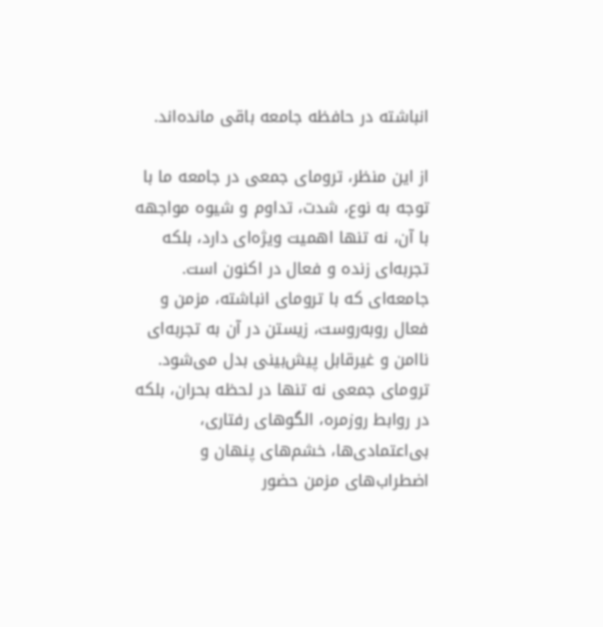انباشته در حافظه جامعه باقی مانده‌اند.

از این منظر، ترومای جمعی در جامعه ما با توجه به نوع، شدت، تداوم و شیوه مواجهه با آن، نه تنها اهمیت ویژه‌ای دارد، بلکه تجربه‌ای زنده و فعال در اکنون است. جامعه‌ای که با ترومای انباشته، مزمن و فعال روبه‌روست، زیستن در آن به تجربه‌ای ناامن و غیرقابل پیش‌بینی بدل می‌شود. ترومای جمعی نه تنها در لحظه بحران، بلکه در روابط روزمره، الگوهای رفتاری، بی‌اعتمادی‌ها، خشم‌های پنهان و اضطراب‌های مزمن حضور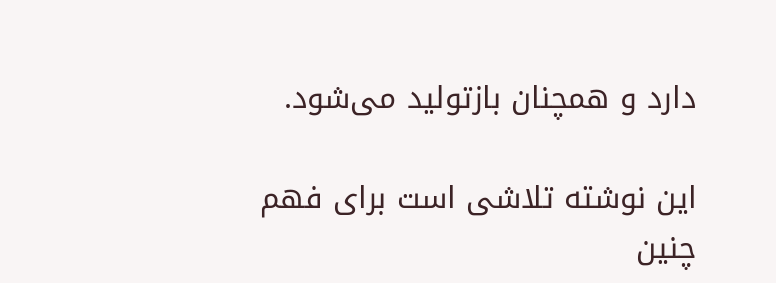دارد و همچنان بازتولید می‌شود.

این نوشته تلاشی است برای فهم چنین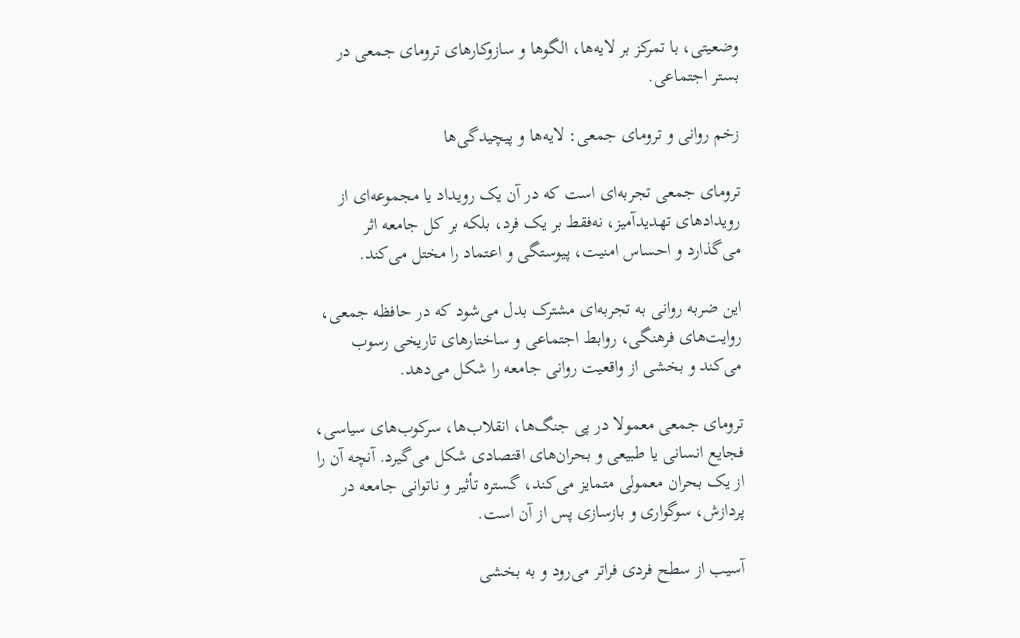وضعیتی، با تمرکز بر لایه‌ها، الگوها و سازوکارهای ترومای جمعی در بستر اجتماعی.

زخم روانی و ترومای جمعی: لایه‌ها و پیچیدگی‌ها

ترومای جمعی تجربه‌ای است که در آن یک رویداد یا مجموعه‌ای از رویدادهای تهدیدآمیز، نه‌فقط بر یک فرد، بلکه بر کل جامعه اثر می‌گذارد و احساس امنیت، پیوستگی و اعتماد را مختل می‌کند.

این ضربه روانی به تجربه‌ای مشترک بدل می‌شود که در حافظه جمعی، روایت‌های فرهنگی، روابط اجتماعی و ساختارهای تاریخی رسوب می‌کند و بخشی از واقعیت روانی جامعه را شکل می‌دهد.

ترومای جمعی معمولا در پی جنگ‌ها، انقلاب‌ها، سرکوب‌های سیاسی، فجایع انسانی یا طبیعی و بحران‌های اقتصادی شکل می‌گیرد. آنچه آن را از یک بحران معمولی متمایز می‌کند، گستره تأثیر و ناتوانی جامعه در پردازش، سوگواری و بازسازی پس از آن است.

آسیب از سطح فردی فراتر می‌رود و به بخشی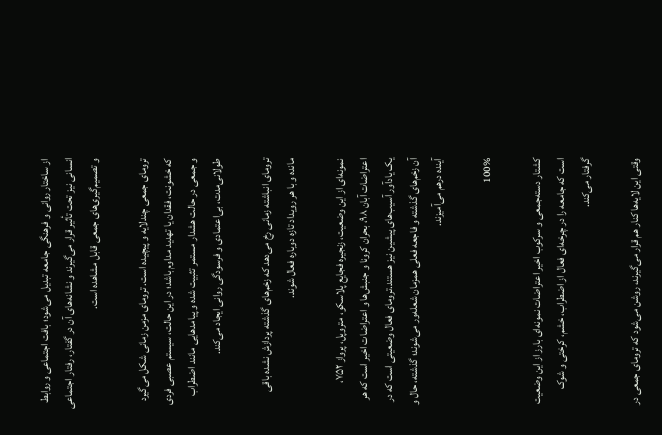از ساختار روانی و فرهنگی جامعه تبدیل می‌شود؛ بافت اجتماعی و روابط انسانی نیز تحت تأثیر قرار می‌گیرند و نشانه‌های آن در گفتار، رفتار اجتماعی و تصمیم‌گیری‌های جمعی قابل مشاهده است.

ترومای جمعی چندلایه و پیچیده است. ترومای مزمن زمانی شکل می‌گیرد که خشونت، فقدان یا تهدید مداوم باشد؛ در این حالت، سیستم عصبی فردی و جمعی در حالت هشدار مستمر تثبیت شده و پیامدهایی مانند اضطراب طولانی‌مدت، بی‌اعتمادی و فرسودگی روانی ایجاد می‌کند.

ترومای انباشته زمانی رخ می‌دهد که زخم‌های گذشته پردازش نشده باقی مانده و با هر رویداد تازه دوباره فعال شوند.

نمونه‌ای از این وضعیت، زنجیره فجایع پلاسکو، متروپل، پرواز ۷۵۲، اعتراضات آبان ۹۸، بحران کرونا و جنبش‌ها و اعتراضات اخیر است که هر یک یادآور آسیب‌های پیشین نیز هستند.ترومای فعال وضعیتی است که در آن زخم‌های گذشته و فاجعه فعلی همزمان شعله‌ور می‌شوند؛ گذشته، حال و آینده درهم می‌آمیزند.

100%

کشتار دسته‌جمعی و سرکوب اخیر اعتراضات نمونه‌ای بارز از این وضعیت است که جامعه را در چرخه‌ای فعال از اضطراب، خشم، کرختی و شوک گرفتار می‌کند.

وقتی این لایه‌ها کنار هم قرار می‌گیرند، روشن می‌شود که ترومای جمعی در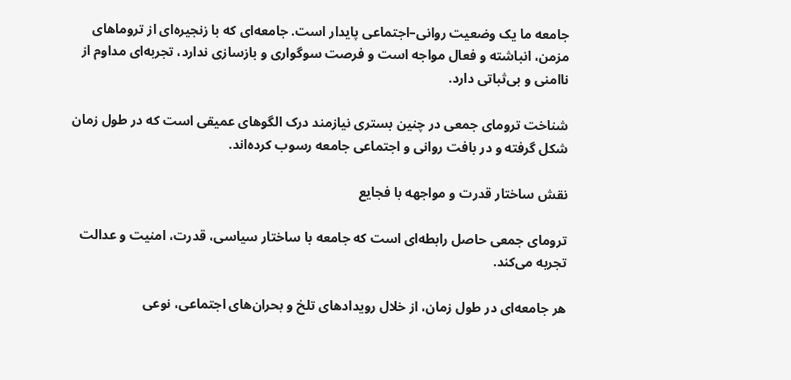جامعه ما یک وضعیت روانی–اجتماعی پایدار است. جامعه‌ای که با زنجیره‌ای از تروماهای مزمن، انباشته و فعال مواجه است و فرصت سوگواری و بازسازی ندارد، تجربه‌ای مداوم از ناامنی و بی‌ثباتی دارد.

شناخت ترومای جمعی در چنین بستری نیازمند درک الگوهای عمیقی است که در طول زمان شکل گرفته و در بافت روانی و اجتماعی جامعه رسوب کرده‌اند.

نقش ساختار قدرت و مواجهه با فجایع

ترومای جمعی حاصل رابطه‌ای است که جامعه با ساختار سیاسی، قدرت، امنیت و عدالت تجربه می‌کند.

هر جامعه‌ای در طول زمان، از خلال رویدادهای تلخ و بحران‌های اجتماعی، نوعی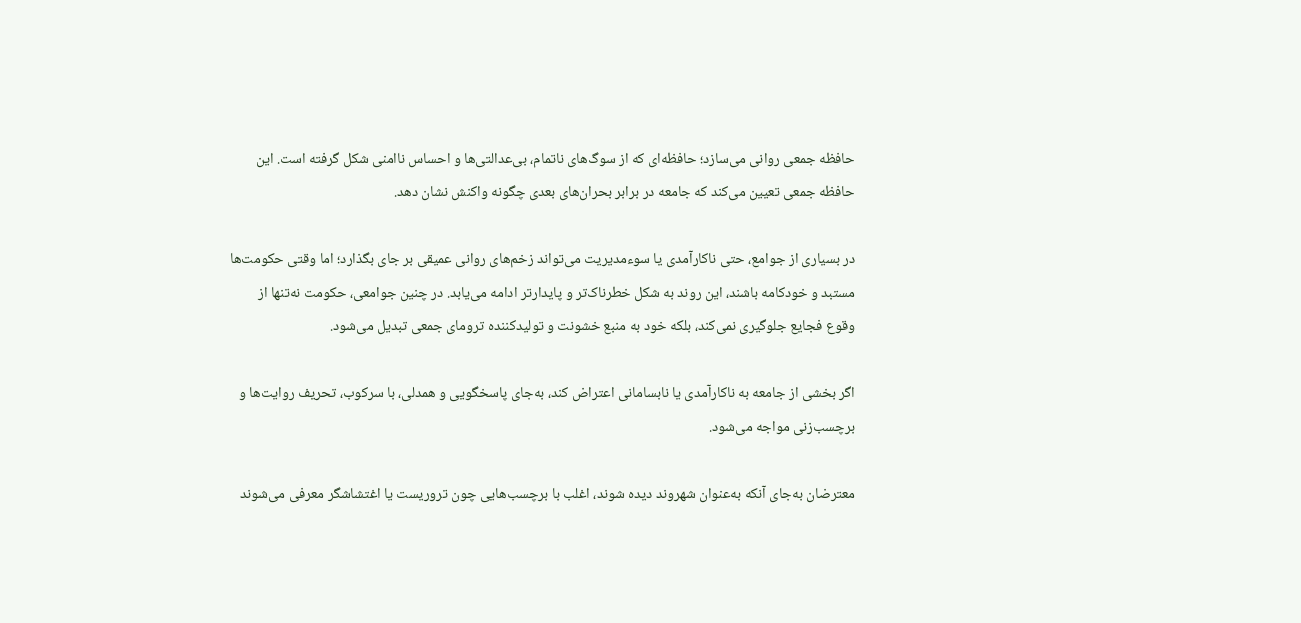حافظه جمعی روانی می‌سازد؛ حافظه‌ای که از سوگ‌های ناتمام، بی‌عدالتی‌ها و احساس ناامنی شکل گرفته است. این حافظه جمعی تعیین می‌کند که جامعه در برابر بحران‌های بعدی چگونه واکنش نشان دهد.

در بسیاری از جوامع، حتی ناکارآمدی یا سوءمدیریت می‌تواند زخم‌های روانی عمیقی بر جای بگذارد؛ اما وقتی حکومت‌ها مستبد و خودکامه باشند، این روند به شکل خطرناک‌تر و پایدارتر ادامه می‌یابد. در چنین جوامعی، حکومت نه‌تنها از وقوع فجایع جلوگیری نمی‌کند، بلکه خود به منبع خشونت و تولیدکننده ترومای جمعی تبدیل می‌شود.

اگر بخشی از جامعه به ناکارآمدی یا نابسامانی اعتراض کند، به‌جای پاسخگویی و همدلی، با سرکوب، تحریف روایت‌ها و برچسب‌زنی مواجه می‌شود.

معترضان به‌جای آنکه به‌عنوان شهروند دیده شوند، اغلب با برچسب‌هایی چون تروریست یا اغتشاشگر معرفی می‌شوند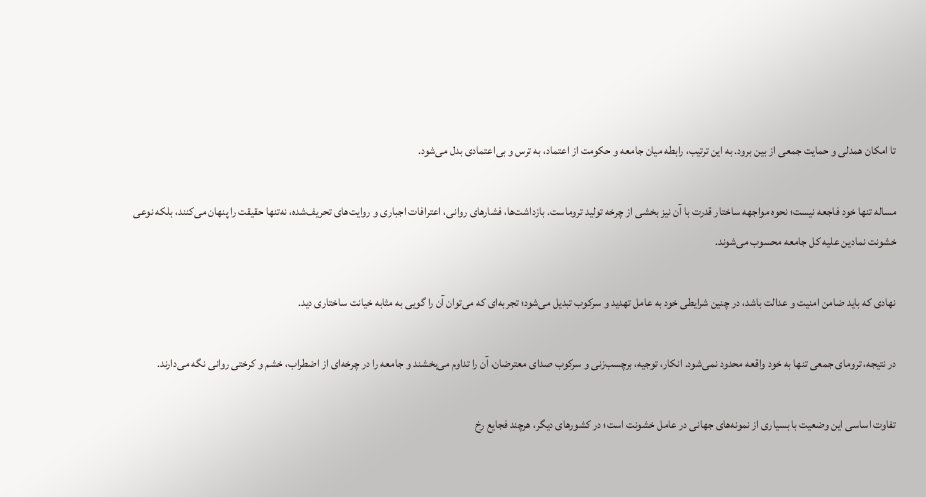تا امکان همدلی و حمایت جمعی از بین برود. به این ترتیب، رابطه میان جامعه و حکومت از اعتماد، به ترس و بی‌اعتمادی بدل می‌شود.

مساله تنها خود فاجعه نیست؛ نحوه مواجهه ساختار قدرت با آن نیز بخشی از چرخه تولید تروماست. بازداشت‌ها، فشارهای روانی، اعترافات اجباری و روایت‌های تحریف‌شده، نه‌تنها حقیقت را پنهان می‌کنند، بلکه نوعی خشونت نمادین علیه کل جامعه محسوب می‌شوند.

نهادی که باید ضامن امنیت و عدالت باشد، در چنین شرایطی خود به عامل تهدید و سرکوب تبدیل می‌شود؛ تجربه‌ای که می‌توان آن را گویی به مثابه خیانت ساختاری دید.

در نتیجه، ترومای جمعی تنها به خود واقعه محدود نمی‌شود. انکار، توجیه، برچسب‌زنی و سرکوب صدای معترضان، آن را تداوم می‌بخشند و جامعه را در چرخه‌ای از اضطراب، خشم و کرختی روانی نگه می‌دارند.

تفاوت اساسی این وضعیت با بسیاری از نمونه‌های جهانی در عامل خشونت است؛ در کشورهای دیگر، هرچند فجایع رخ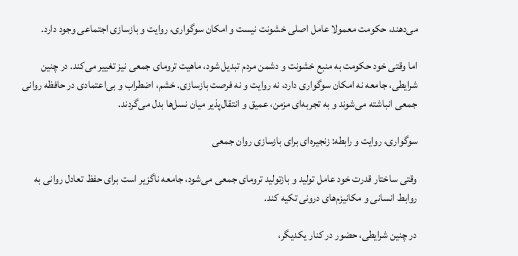می‌دهند، حکومت معمولا عامل اصلی خشونت نیست و امکان سوگواری، روایت و بازسازی اجتماعی وجود دارد.

اما وقتی خود حکومت به منبع خشونت و دشمن مردم تبدیل شود، ماهیت ترومای جمعی نیز تغییر می‌کند. در چنین شرایطی، جامعه نه امکان سوگواری دارد، نه روایت و نه فرصت بازسازی. خشم، اضطراب و بی‌اعتمادی در حافظه روانی جمعی انباشته می‌شوند و به تجربه‌ای مزمن، عمیق و انتقال‌پذیر میان نسل‌ها بدل می‌گردند.

سوگواری، روایت و رابطه: زنجیره‌ای برای بازسازی روان جمعی

وقتی ساختار قدرت خود عامل تولید و بازتولید ترومای جمعی می‌شود، جامعه ناگزیر است برای حفظ تعادل روانی به روابط انسانی و مکانیزم‌های درونی تکیه کند.

در چنین شرایطی، حضور در کنار یکدیگر،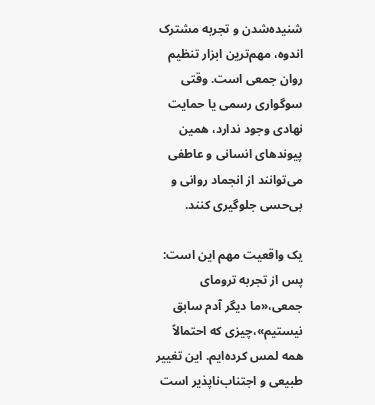شنیده‌شدن و تجربه مشترک اندوه، مهم‌ترین ابزار تنظیم روان جمعی است. وقتی سوگواری رسمی یا حمایت نهادی وجود ندارد، همین پیوندهای انسانی و عاطفی می‌توانند از انجماد روانی و بی‌حسی جلوگیری کنند.

یک واقعیت مهم این است: پس از تجربه ترومای جمعی،«ما دیگر آدم سابق نیستیم»،چیزی که احتمالاً همه لمس کرده‌ایم. این تغییر طبیعی و اجتناب‌ناپذیر است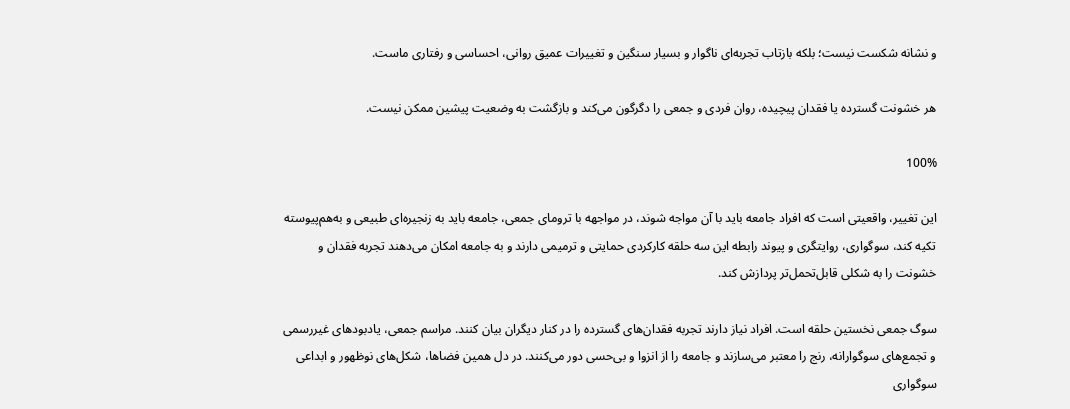و نشانه شکست نیست؛ بلکه بازتاب تجربه‌ای ناگوار و بسیار سنگین و تغییرات عمیق روانی، احساسی و رفتاری ماست.

هر خشونت گسترده یا فقدان پیچیده، روان فردی و جمعی را دگرگون می‌کند و بازگشت به وضعیت پیشین ممکن نیست.

100%

این تغییر، واقعیتی است که افراد جامعه باید با آن مواجه شوند، در مواجهه با ترومای جمعی، جامعه باید به زنجیره‌ای طبیعی و به‌هم‌پیوسته تکیه کند، سوگواری، روایتگری و پیوند رابطه این سه حلقه کارکردی حمایتی و ترمیمی دارند و به جامعه امکان می‌دهند تجربه فقدان و خشونت را به شکلی قابل‌تحمل‌تر پردازش کند.

سوگ جمعی نخستین حلقه است. افراد نیاز دارند تجربه فقدان‌های گسترده را در کنار دیگران بیان کنند. مراسم جمعی، یادبودهای غیررسمی و تجمع‌های سوگوارانه، رنج را معتبر می‌سازند و جامعه را از انزوا و بی‌حسی دور می‌کنند. در دل همین فضاها، شکل‌های نوظهور و ابداعی سوگواری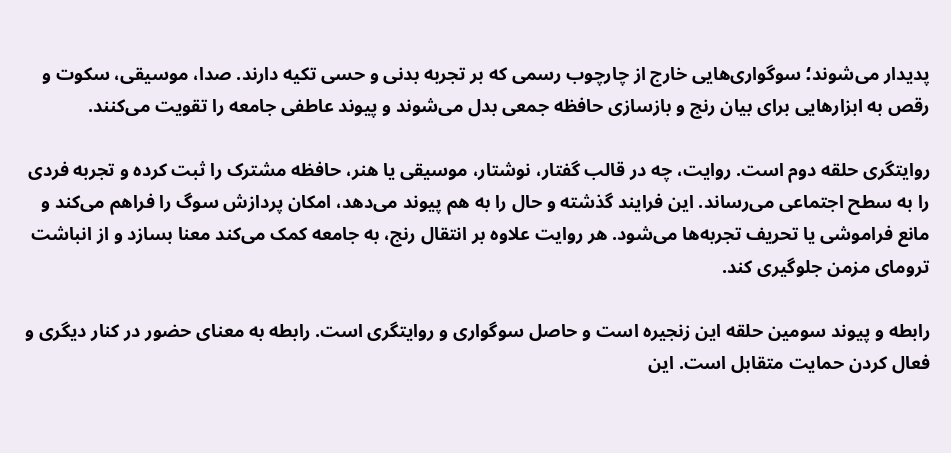پدیدار می‌شوند؛ سوگواری‌هایی خارج از چارچوب رسمی که بر تجربه بدنی و حسی تکیه دارند. صدا، موسیقی، سکوت و رقص به ابزارهایی برای بیان رنج و بازسازی حافظه جمعی بدل می‌شوند و پیوند عاطفی جامعه را تقویت می‌کنند.

روایتگری حلقه دوم است. روایت، چه در قالب گفتار، نوشتار، موسیقی یا هنر، حافظه مشترک را ثبت کرده و تجربه فردی را به سطح اجتماعی می‌رساند. این فرایند گذشته و حال را به هم پیوند می‌دهد، امکان پردازش سوگ را فراهم می‌کند و مانع فراموشی یا تحریف تجربه‌ها می‌شود. هر روایت علاوه بر انتقال رنج، به جامعه کمک می‌کند معنا بسازد و از انباشت ترومای مزمن جلوگیری کند.

رابطه و پیوند سومین حلقه این زنجیره است و حاصل سوگواری و روایتگری است. رابطه به معنای حضور در کنار دیگری و فعال کردن حمایت متقابل است. این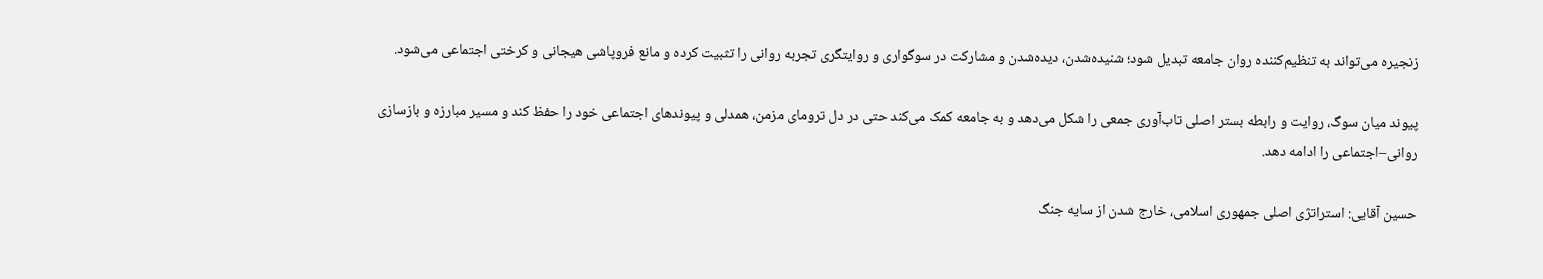زنجیره می‌تواند به تنظیم‌کننده روان جامعه تبدیل شود؛ شنیده‌شدن، دیده‌شدن و مشارکت در سوگواری و روایتگری تجربه روانی را تثبیت کرده و مانع فروپاشی هیجانی و کرختی اجتماعی می‌شود.

پیوند میان سوگ، روایت و رابطه بستر اصلی تاب‌آوری جمعی را شکل می‌دهد و به جامعه کمک می‌کند حتی در دل ترومای مزمن، همدلی و پیوندهای اجتماعی خود را حفظ کند و مسیر مبارزه و بازسازی روانی–اجتماعی را ادامه دهد.

حسین آقایی: استراتژی اصلی جمهوری اسلامی، خارج شدن از سایه جنگ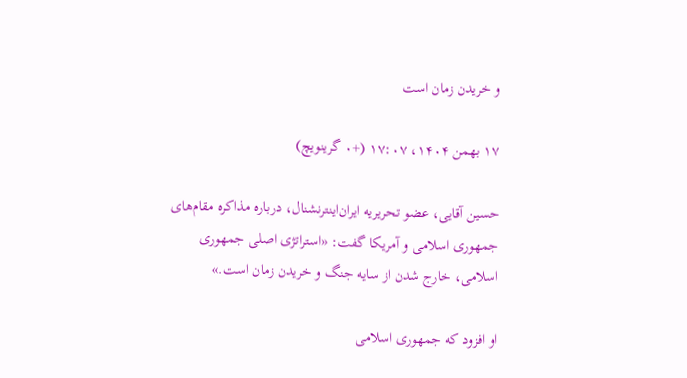و خریدن زمان است

۱۷ بهمن ۱۴۰۴، ۱۷:۰۷ (+۰ گرینویچ)

حسین آقایی، عضو تحریریه ایران‌اینترنشنال، درباره مذاکره مقام‌های جمهوری اسلامی و آمریکا گفت: «استراتژی اصلی جمهوری اسلامی، خارج شدن از سایه جنگ و خریدن زمان است.»

او افزود که جمهوری اسلامی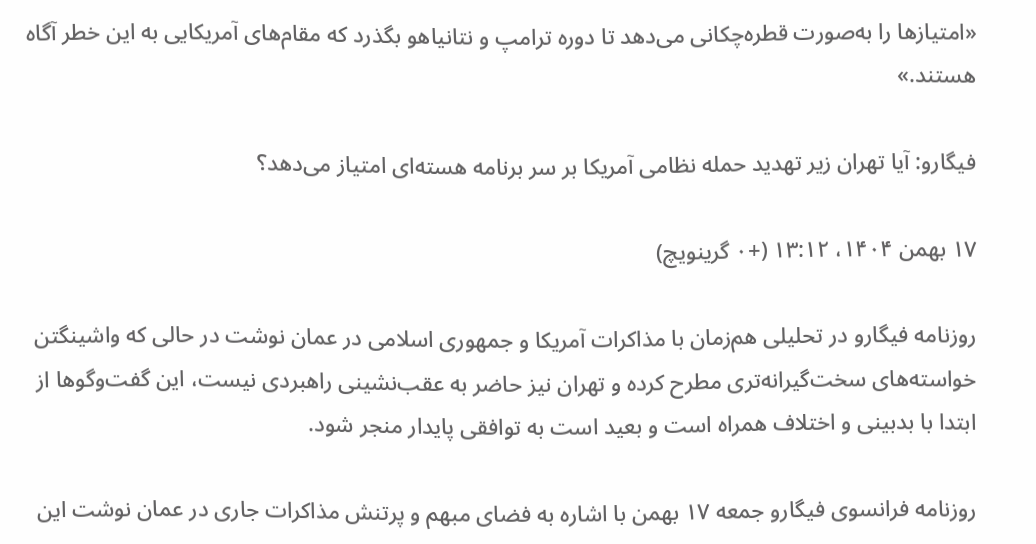«امتیازها را به‌صورت قطره‌چکانی می‌دهد تا دوره ترامپ و نتانیاهو بگذرد که مقام‌های آمریکایی به این خطر آگاه هستند.»

فیگارو: آیا تهران زیر تهدید حمله نظامی آمریکا بر سر برنامه هسته‌ای امتیاز می‌دهد؟

۱۷ بهمن ۱۴۰۴، ۱۳:۱۲ (+۰ گرینویچ)

روزنامه فیگارو در تحلیلی هم‌زمان با مذاکرات آمریکا و جمهوری اسلامی در عمان نوشت در حالی که واشینگتن خواسته‌های سخت‌گیرانه‌تری مطرح کرده و تهران نیز حاضر به عقب‌نشینی راهبردی نیست، این گفت‌وگوها از ابتدا با بدبینی و اختلاف همراه است و بعید است به توافقی پایدار منجر شود.

روزنامه فرانسوی فیگارو جمعه ۱۷ بهمن با اشاره به فضای مبهم و پرتنش مذاکرات جاری در عمان نوشت این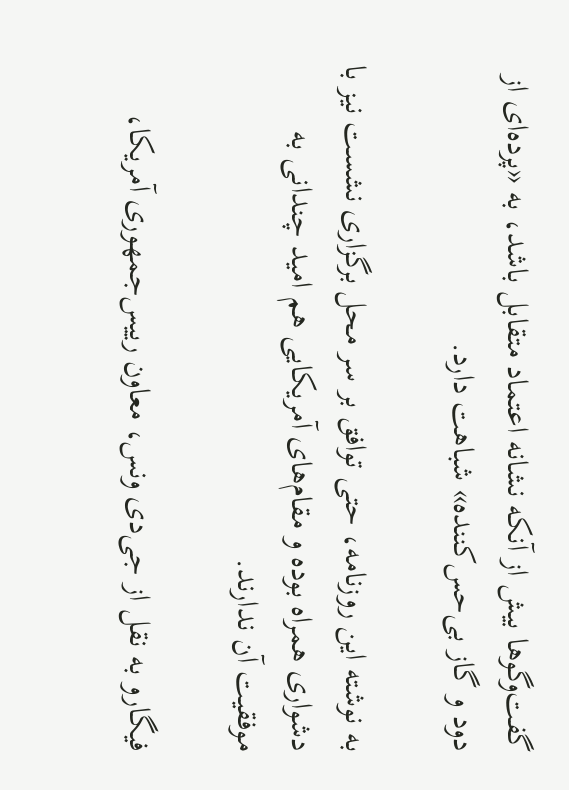گفت‌وگوها بیش از آنکه نشانه اعتماد متقابل باشد، به «پرده‌ای از دود و گاز بی‌حس‌کننده» شباهت دارد.

به نوشته این روزنامه، حتی توافق بر سر محل برگزاری نشست نیز با دشواری همراه بوده و مقام‌های آمریکایی هم امید چندانی به موفقیت آن ندارند.

فیگارو به نقل از جی‌دی ونس، معاون رییس‌جمهوری آمریکا،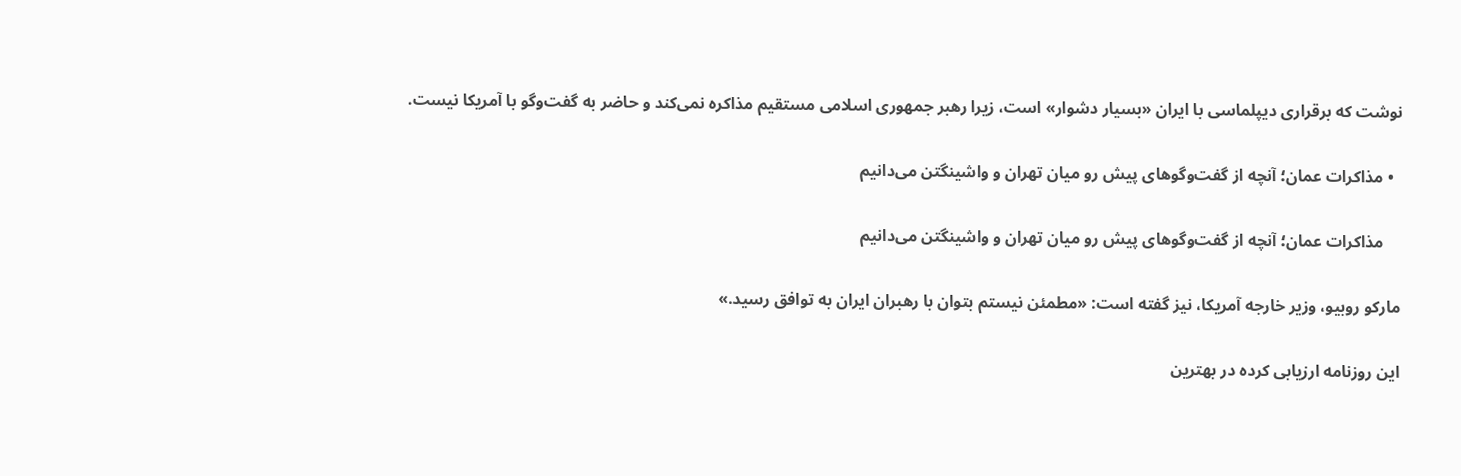نوشت که برقراری دیپلماسی با ایران «بسیار دشوار» است، زیرا رهبر جمهوری اسلامی مستقیم مذاکره نمی‌کند و حاضر به گفت‌وگو با آمریکا نیست.

  • مذاکرات عمان؛ آنچه از گفت‌وگوهای پیش رو میان تهران و واشینگتن می‌دانیم

    مذاکرات عمان؛ آنچه از گفت‌وگوهای پیش رو میان تهران و واشینگتن می‌دانیم

مارکو روبیو، وزیر خارجه آمریکا، نیز گفته است: «مطمئن نیستم بتوان با رهبران ایران به توافق رسید.»

این روزنامه ارزیابی کرده در بهترین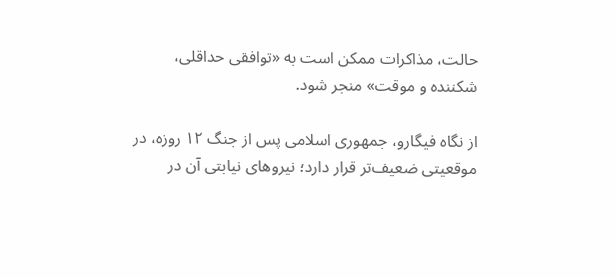حالت، مذاکرات ممکن است به «توافقی حداقلی، شکننده و موقت» منجر شود.

از نگاه فیگارو، جمهوری اسلامی پس از جنگ ۱۲ روزه، در موقعیتی ضعیف‌تر قرار دارد؛ نیروهای نیابتی آن در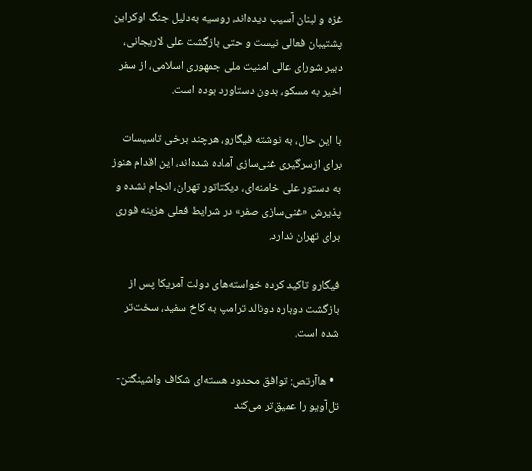غزه و لبنان آسیب دیده‌اند، روسیه به‌دلیل جنگ اوکراین پشتیبان فعالی نیست و حتی بازگشت علی لاریجانی، دبیر شورای عالی امنیت ملی جمهوری اسلامی، از سفر اخیر به مسکو، بدون دستاورد بوده است.

با این حال، به نوشته فیگارو، هرچند برخی تاسیسات برای ازسرگیری غنی‌سازی آماده شده‌اند، این اقدام هنوز به دستور علی خامنه‌ای، دیکتاتور تهران، انجام نشده و پذیرش «غنی‌سازی صفر» در شرایط فعلی هزینه فوری برای تهران ندارد.

فیگارو تاکید کرده خواسته‌های دولت آمریکا پس از بازگشت دوباره دونالد ترامپ به کاخ سفید، سخت‌تر شده است.

  • هاآرتص: توافق محدود هسته‌ای شکاف واشینگتن-تل‌آویو را عمیق‌تر می‌کند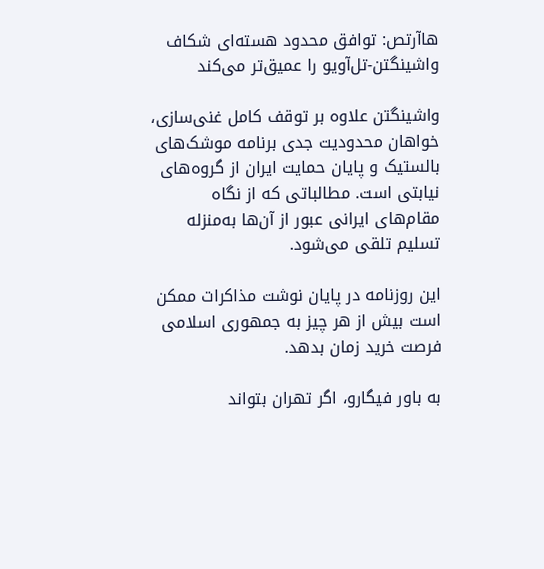هاآرتص: توافق محدود هسته‌ای شکاف واشینگتن-تل‌آویو را عمیق‌تر می‌کند

واشینگتن علاوه بر توقف کامل غنی‌سازی، خواهان محدودیت جدی برنامه موشک‌های بالستیک و پایان حمایت ایران از گروه‌های نیابتی است. مطالباتی که از نگاه مقام‌های ایرانی عبور از آن‌ها به‌منزله تسلیم تلقی می‌شود.

این روزنامه در پایان نوشت مذاکرات ممکن است بیش از هر چیز به جمهوری اسلامی فرصت خرید زمان بدهد.

به باور فیگارو، اگر تهران بتواند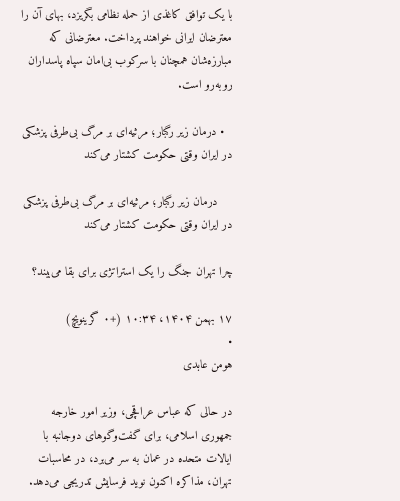با یک توافق کاغذی از حمله نظامی بگریزد، بهای آن را معترضان ایرانی خواهند پرداخت. معترضانی که مبارزه‌شان همچنان با سرکوب بی‌امان سپاه پاسداران روبه‌رو است.

  • درمان زیر رگبار؛ مرثیه‌ای بر مرگ بی‌طرفی پزشکی در ایران وقتی حکومت کشتار می‌کند

    درمان زیر رگبار؛ مرثیه‌ای بر مرگ بی‌طرفی پزشکی در ایران وقتی حکومت کشتار می‌کند

چرا تهران جنگ را یک استراتژی برای بقا می‌بیند؟

۱۷ بهمن ۱۴۰۴، ۱۰:۳۴ (+۰ گرینویچ)
•
هومن عابدی

در حالی که عباس عراقچی، وزیر امور خارجه جمهوری اسلامی، برای گفت‌وگوهای دوجانبه با ایالات متحده در عمان به سر می‌برد، در محاسبات تهران، مذاکره اکنون نوید فرسایش تدریجی می‌دهد.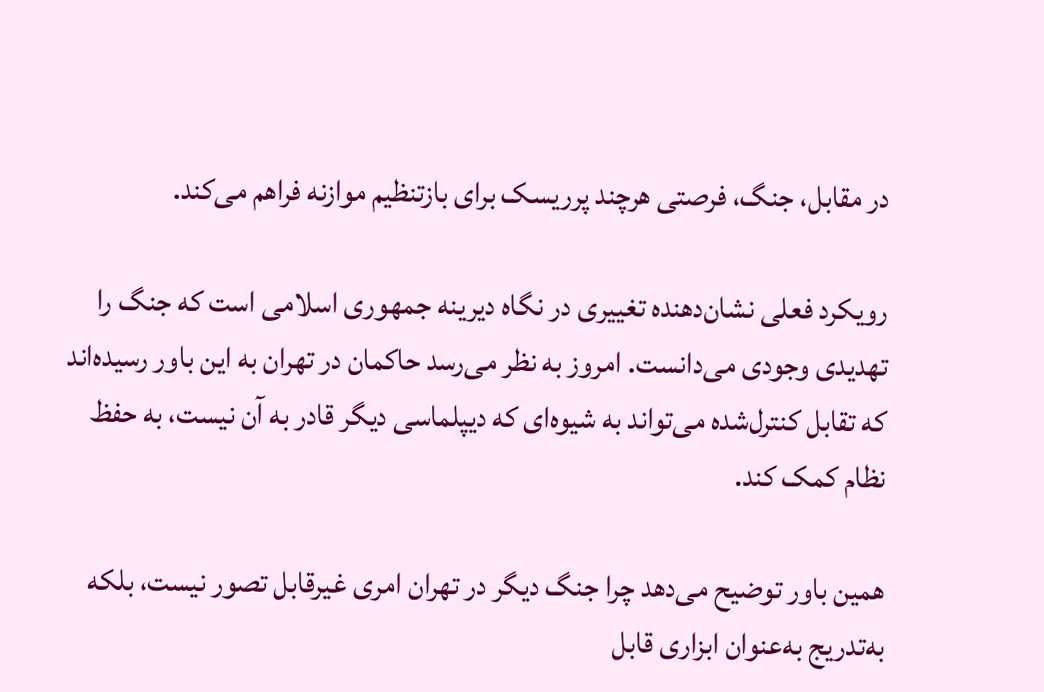در مقابل، جنگ، فرصتی هرچند پرریسک برای بازتنظیم موازنه فراهم می‌کند.

رویکرد فعلی نشان‌دهنده تغییری در نگاه دیرینه جمهوری اسلامی است که جنگ را تهدیدی وجودی می‌دانست. امروز به نظر می‌رسد حاکمان در تهران به این باور رسیده‌اند که تقابل کنترل‌شده می‌تواند به شیوه‌ای که دیپلماسی دیگر قادر به آن نیست، به حفظ نظام کمک کند.

همین باور توضیح می‌دهد چرا جنگ دیگر در تهران امری غیرقابل تصور نیست، بلکه به‌تدریج به‌عنوان ابزاری قابل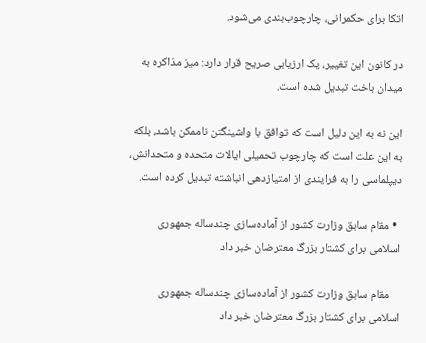اتکا برای حکمرانی، چارچوب‌بندی می‌شود.

در کانون این تغییر، یک ارزیابی صریح قرار دارد: میز مذاکره به میدان باخت تبدیل شده است.

این نه به این دلیل است که توافق با واشینگتن ناممکن باشد، بلکه به این علت است که چارچوب تحمیلی ایالات متحده و متحدانش، دیپلماسی را به فرایندی از امتیازدهی انباشته تبدیل کرده است.

  • مقام سابق وزارت کشور از آماده‌سازی چندساله جمهوری اسلامی برای کشتار بزرگ معترضان خبر داد

    مقام سابق وزارت کشور از آماده‌سازی چندساله جمهوری اسلامی برای کشتار بزرگ معترضان خبر داد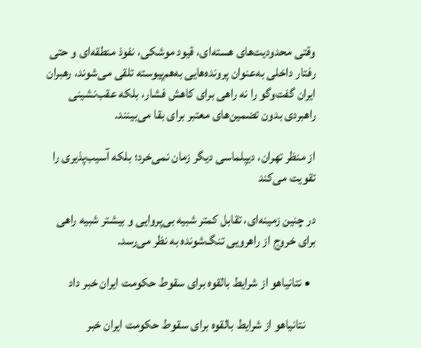وقتی محدودیت‌های هسته‌ای، قیود موشکی، نفوذ منطقه‌ای و حتی رفتار داخلی به‌عنوان پرونده‌هایی به‌هم‌پیوسته تلقی می‌شوند، رهبران ایران گفت‌وگو را نه راهی برای کاهش فشار، بلکه عقب‌نشینی راهبردی بدون تضمین‌های معتبر برای بقا می‌بینند.

از منظر تهران، دیپلماسی دیگر زمان نمی‌خرد؛ بلکه آسیب‌پذیری را تقویت می‌کند

در چنین زمینه‌ای، تقابل کمتر شبیه بی‌پروایی و بیشتر شبیه راهی برای خروج از راهرویی تنگ‌شونده به نظر می‌رسد.

  • نتانیاهو از شرایط بالقوه برای سقوط حکومت ایران خبر داد

    نتانیاهو از شرایط بالقوه برای سقوط حکومت ایران خبر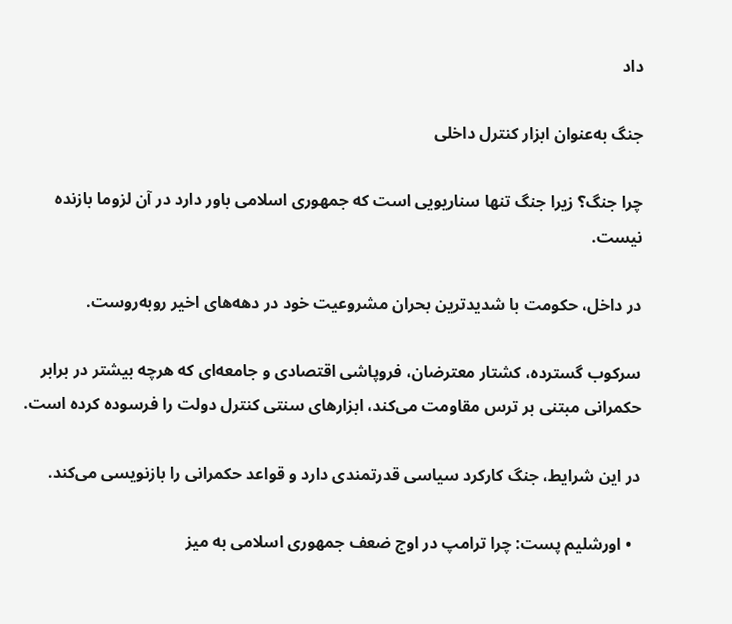داد

جنگ به‌عنوان ابزار کنترل داخلی

چرا جنگ؟ زیرا جنگ تنها سناریویی است که جمهوری اسلامی باور دارد در آن لزوما بازنده نیست.

در داخل، حکومت با شدیدترین بحران مشروعیت خود در دهه‌های اخیر روبه‌روست.

سرکوب گسترده، کشتار معترضان، فروپاشی اقتصادی و جامعه‌ای که هرچه بیشتر در برابر حکمرانی مبتنی بر ترس مقاومت می‌کند، ابزارهای سنتی کنترل دولت را فرسوده کرده است.

در این شرایط، جنگ کارکرد سیاسی قدرتمندی دارد و قواعد حکمرانی را بازنویسی می‌کند.

  • اورشلیم پست: چرا ترامپ در اوج ضعف جمهوری اسلامی به میز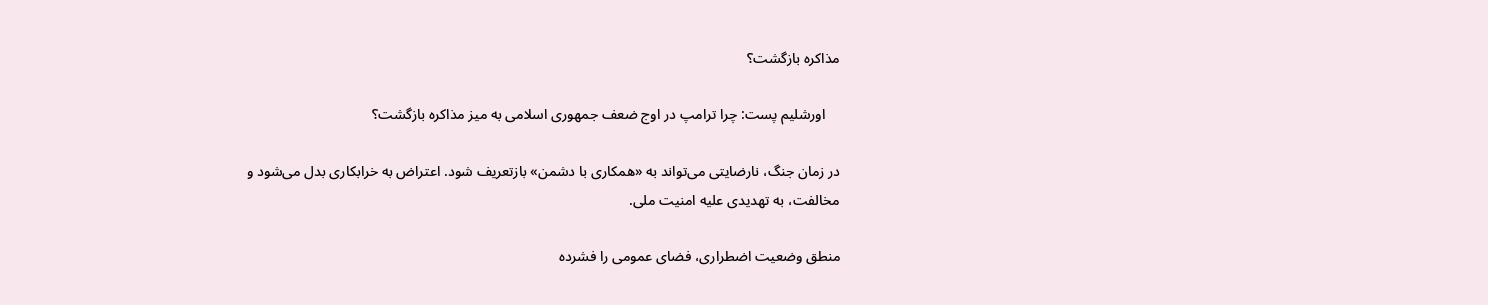مذاکره بازگشت؟

    اورشلیم پست: چرا ترامپ در اوج ضعف جمهوری اسلامی به میز مذاکره بازگشت؟

در زمان جنگ، نارضایتی می‌تواند به «همکاری با دشمن» بازتعریف شود. اعتراض به خرابکاری بدل می‌شود و مخالفت، به تهدیدی علیه امنیت ملی.

منطق وضعیت اضطراری، فضای عمومی را فشرده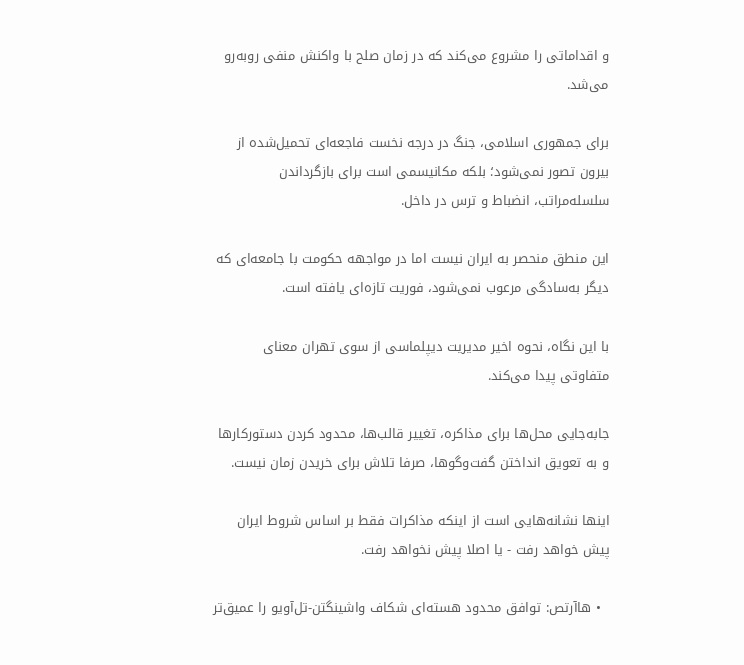و اقداماتی را مشروع می‌کند که در زمان صلح با واکنش منفی روبه‌رو می‌شد.

برای جمهوری اسلامی، جنگ در درجه نخست فاجعه‌ای تحمیل‌شده از بیرون تصور نمی‌شود؛ بلکه مکانیسمی است برای بازگرداندن سلسله‌مراتب، انضباط و ترس در داخل.

این منطق منحصر به ایران نیست اما در مواجهه حکومت با جامعه‌ای که دیگر به‌سادگی مرعوب نمی‌شود، فوریت تازه‌ای یافته است.

با این نگاه، نحوه اخیر مدیریت دیپلماسی از سوی تهران معنای متفاوتی پیدا می‌کند.

جابه‌جایی محل‌ها برای مذاکره، تغییر قالب‌ها، محدود کردن دستورکارها و به تعویق انداختن گفت‌وگوها، صرفا تلاش برای خریدن زمان نیست.

اینها نشانه‌هایی است از اینکه مذاکرات فقط بر اساس شروط ایران پیش خواهد رفت - یا اصلا پیش نخواهد رفت.

  • هاآرتص: توافق محدود هسته‌ای شکاف واشینگتن-تل‌آویو را عمیق‌تر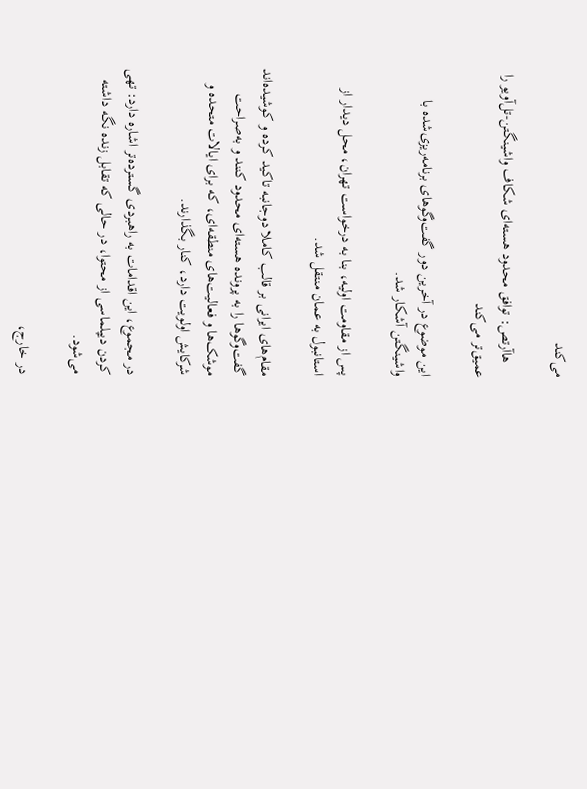می‌کند

    هاآرتص: توافق محدود هسته‌ای شکاف واشینگتن-تل‌آویو را عمیق‌تر می‌کند

این موضوع در آخرین دور گفت‌وگوهای برنامه‌ریزی‌شده با واشینگتن آشکار شد.

پس از مقاومت اولیه، بنا به درخواست تهران، محل دیدار از استانبول به عمان منتقل شد.

مقام‌های ایرانی بر قالب کاملا دوجانبه تاکید کرده و کوشیده‌اند گفت‌وگوها را به پرونده هسته‌ای محدود کنند و به‌صراحت موشک‌ها و فعالیت‌های منطقه‌ای، که برای ایالات متحده و شرکایش اولویت دارد، کنار بگذارند.

در مجموع، این اقدامات به راهبردی گسترده‌تر اشاره دارد: تهی کردن دیپلماسی از محتوا، در حالی که تقابل زنده نگه داشته می‌شود.

در خارج،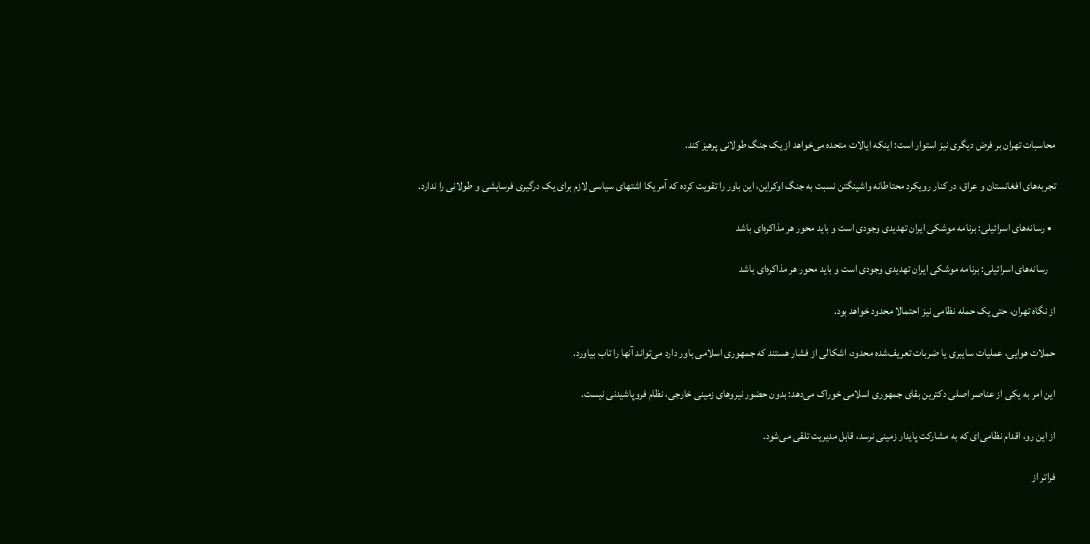محاسبات تهران بر فرض دیگری نیز استوار است: اینکه ایالات متحده می‌خواهد از یک جنگ طولانی پرهیز کند.

تجربه‌های افغانستان و عراق، در کنار رویکرد محتاطانه واشینگتن نسبت به جنگ اوکراین، این باور را تقویت کرده که آمریکا اشتهای سیاسی لازم برای یک درگیری فرسایشی و طولانی را ندارد.

  • رسانه‌های اسرائیلی: برنامه موشکی ایران تهدیدی وجودی است و باید محور هر مذاکره‌ای باشد

    رسانه‌های اسرائیلی: برنامه موشکی ایران تهدیدی وجودی است و باید محور هر مذاکره‌ای باشد

از نگاه تهران، حتی یک حمله نظامی نیز احتمالا محدود خواهد بود.

حملات هوایی، عملیات سایبری یا ضربات تعریف‌شده محدود، اشکالی از فشار هستند که جمهوری اسلامی باور دارد می‌تواند آنها را تاب بیاورد.

این امر به یکی از عناصر اصلی دکترین بقای جمهوری اسلامی خوراک می‌دهد: بدون حضور نیروهای زمینی خارجی، نظام فروپاشیدنی نیست.

از این رو، اقدام نظامی‌ای که به مشارکت پایدار زمینی نرسد، قابل مدیریت تلقی می‌شود.

فراتر از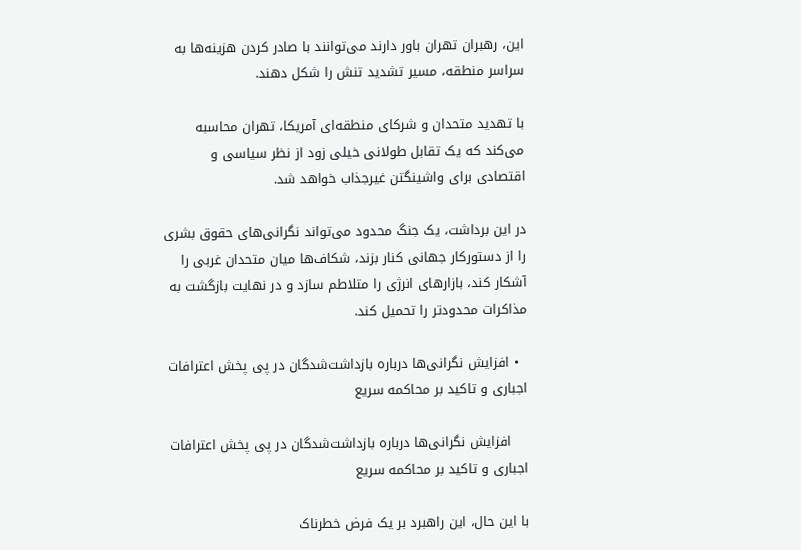این، رهبران تهران باور دارند می‌توانند با صادر کردن هزینه‌ها به سراسر منطقه، مسیر تشدید تنش را شکل دهند.

با تهدید متحدان و شرکای منطقه‌ای آمریکا، تهران محاسبه می‌کند که یک تقابل طولانی خیلی زود از نظر سیاسی و اقتصادی برای واشینگتن غیرجذاب خواهد شد.

در این برداشت، یک جنگ محدود می‌تواند نگرانی‌های حقوق بشری را از دستور‌کار جهانی کنار بزند، شکاف‌ها میان متحدان غربی را آشکار کند، بازارهای انرژی را متلاطم سازد و در نهایت بازگشت به مذاکرات محدودتر را تحمیل کند.

  • افزایش نگرانی‌ها درباره بازداشت‌شدگان در پی پخش اعترافات اجباری و تاکید بر محاکمه سریع

    افزایش نگرانی‌ها درباره بازداشت‌شدگان در پی پخش اعترافات اجباری و تاکید بر محاکمه سریع

با این حال، این راهبرد بر یک فرض خطرناک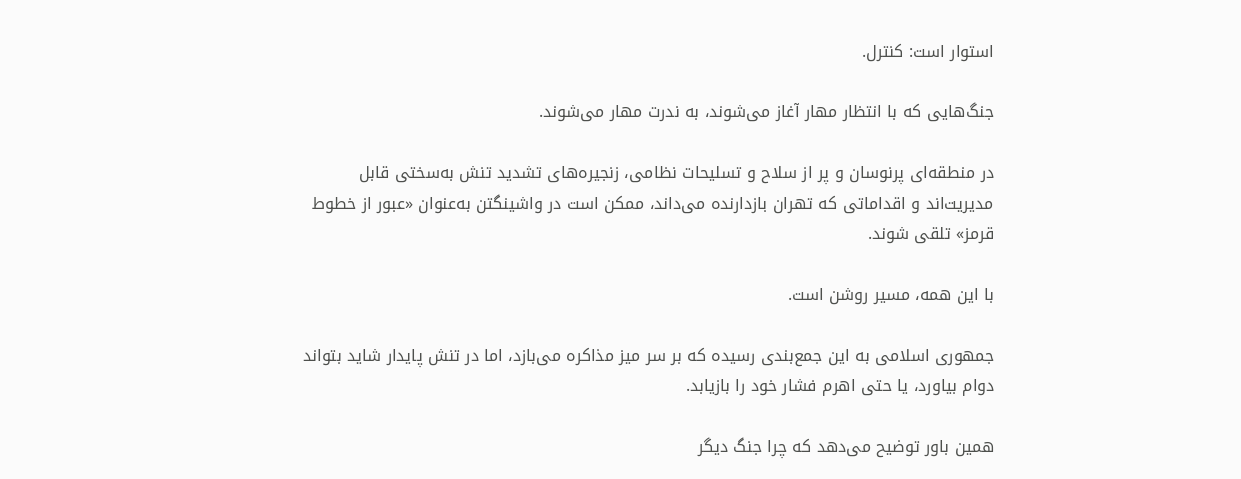استوار است: کنترل.

جنگ‌هایی که با انتظار مهار آغاز می‌شوند، به ندرت مهار می‌شوند.

در منطقه‌ای پر‌نوسان و پر از سلاح و تسلیحات نظامی، زنجیره‌های تشدید تنش به‌سختی قابل مدیریت‌اند و اقداماتی که تهران بازدارنده می‌داند، ممکن است در واشینگتن به‌عنوان «عبور از خطوط قرمز» تلقی شوند.

با این همه، مسیر روشن است.

جمهوری اسلامی به این جمع‌بندی رسیده که بر سر میز مذاکره می‌بازد، اما در تنش پایدار شاید بتواند دوام بیاورد، یا حتی اهرم فشار خود را بازیابد.

همین باور توضیح می‌دهد که چرا جنگ دیگر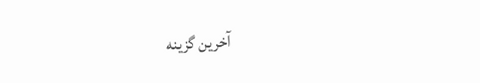آخرین گزینه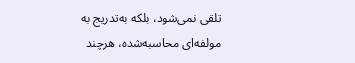تلقی نمی‌شود، بلکه به‌تدریج به مولفه‌ای محاسبه‌شده، هرچند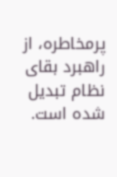پرمخاطره، از راهبرد بقای نظام تبدیل شده است.